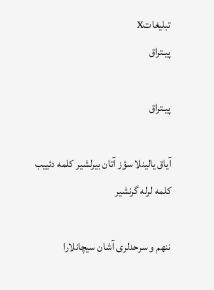تبليغاتX
پیـتراق

پیـتراق

آیاق یالینلا سؤز آتان بیرلشیر کلمه دئییب کلمه لرله گرنشیر

ننهم و سرحدلری آشان سیچانلارا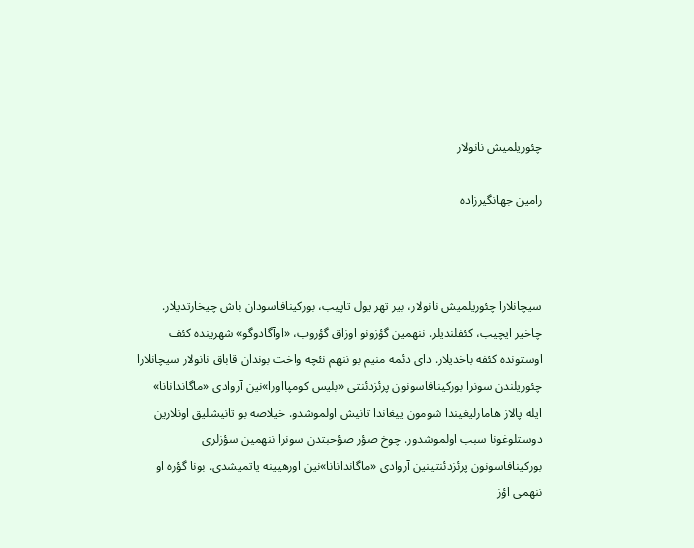چئوریلمیش نانولار

رامین جهانگیرزاده



سیچانلارا چئوریلمیش نانولار، بیر تهر یول تاپیب، بورکینافاسودان باش چیخارتدیلار. چاخیر ایچیب، کئفلندیلر. ننهمین گؤزونو اوزاق گؤروب، «اوآگادوگو» شهرینده کئف اوستونده کئفه باخدیلار. دای دئمه منیم بو ننهم نئچه واخت بوندان قاباق نانولار سیچانلارا چئوریلندن سونرا بورکینافاسونون پرئزدئنتی «بلیس کومپااورا»نین آروادی «ماگاندانانا» ایله پالاز هامارلیغیندا شومون ییغاندا تانیش اولموشدو. خیلاصه بو تانیشلیق اونلارین دوستلوغونا سبب اولموشدور. چوخ صؤر صؤحبتدن سونرا ننهمین سؤزلری بورکینافاسونون پرئزدئنتینین آروادی «ماگاندانانا»نین اورهیینه یاتمیشدی. بونا گؤره او ننهمی اؤز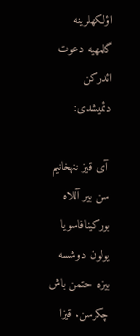اؤلکهلرینه گلمهیه دعوت ائدرکن دئمیشدی:

 آی قیز ننهخانیم سن بیر آللاه بورکینافاسویا یولون دوشسه بیزه حتمن باش چکرسن. قیزا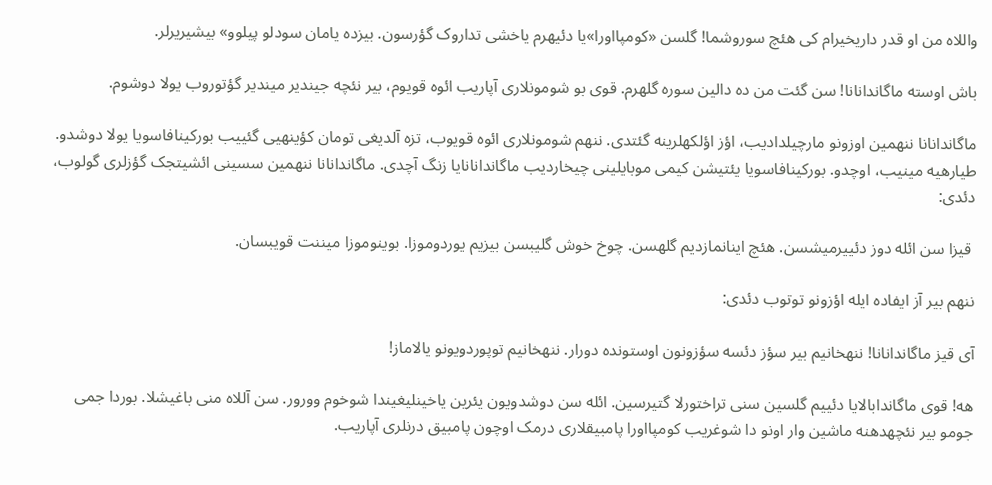واللاه من او قدر داریخیرام کی هئچ سوروشما! گلسن «کومپااورا»یا دئیهرم یاخشی تداروک گؤرسون. بیزده یامان سودلو پیلوو» بیشیریرلر.

باش اوسته ماگاندانانا! سن گئت من ده دالین سوره گلهرم. قوی بو شومونلاری آپاریب ائوه قویوم، بیر نئچه جیندیر میندیر گؤتوروب یولا دوشوم.

ماگاندانانا ننهمین اوزونو مارچیلدادیب، اؤز اؤلکهلرینه گئتدی. ننهم شومونلاری ائوه قویوب، تزه آلدیغی تومان کؤینهیی گئییب بورکینافاسویا یولا دوشدو. طیارهیه مینیب، اوچدو. بورکینافاسویا یئتیشن کیمی موبایلینی چیخاردیب ماگاندانانایا زنگ آچدی. ماگاندانانا ننهمین سسینی ائشیتجک گؤزلری گولوب، دئدی:

 قیزا سن ائله دوز دئییرمیشسن. هئچ اینانمازدیم گلهسن. چوخ خوش گلیبسن بیزیم یوردوموزا. بوینوموزا میننت قویبسان.

ننهم بیر آز ایفاده ایله اؤزونو توتوب دئدی:

آی قیز ماگاندانانا! ننهخانیم بیر سؤز دئسه سؤزونون اوستونده دورار. ننهخانیم توپوردویونو یالاماز!

هه! قوی ماگاندابالایا دئییم گلسین سنی تراختورلا گتیرسین. ائله سن دوشدویون یئرین یاخینلیغیندا شوخوم وورور. سن آللاه منی باغیشلا. بوردا جمی جومو بیر نئچهدهنه ماشین وار اونو دا شوغریب کومپااورا پامبیقلاری درمک اوچون پامبیق درنلری آپاریب.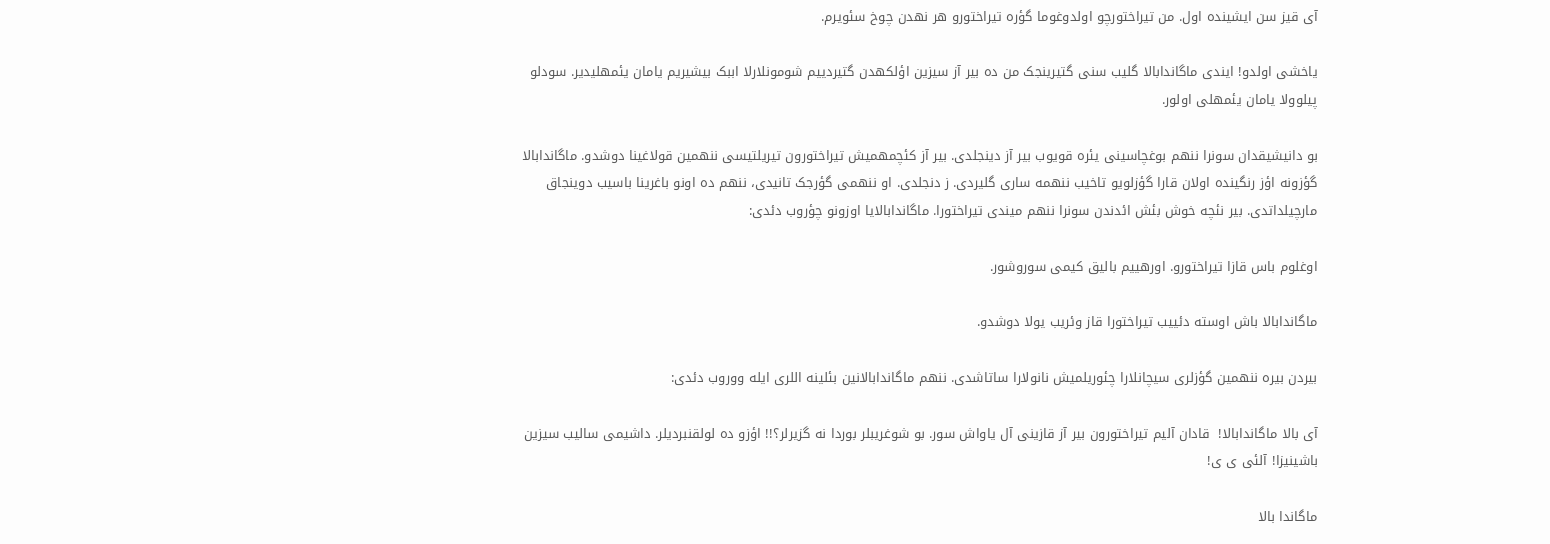آی قیز سن ایشینده اول. من تیراختورچو اولدوغوما گؤره تیراختورو هر نهدن چوخ سئویرم.

یاخشی اولدو! ایندی ماگاندابالا گلیب سنی گتیرینجک من ده بیر آز سیزین اؤلکهدن گتیردییم شومونلارلا اببک بیشیریم یامان یئمهلیدیر. سودلو پیلوولا یامان یئمهلی اولور.

بو دانیشیقدان سونرا ننهم بوغچاسینی یئره قویوب بیر آز دینجلدی. بیر آز کئچمهمیش تیراختورون تیریلتیسی ننهمین قولاغینا دوشدو. ماگاندابالا گؤزونه اؤز رنگینده اولان قارا گؤزلویو تاخیب ننهمه ساری گلیردی. ز دنجلدی. او ننهمی گؤرجک تانیدی، ننهم ده اونو باغرینا باسیب دوینجاق مارچیلداتدی. بیر نئچه خوش بئش ائدندن سونرا ننهم میندی تیراختورا. ماگاندابالایا اوزونو چؤروب دئدی:

اوغلوم باس قازا تیراختورو. اورهییم بالیق کیمی سوروشور.

ماگاندابالا باش اوسته دئییب تیراختورا قاز وئریب یولا دوشدو.

بیردن بیره ننهمین گؤزلری سیچانلارا چئوریلمیش نانولارا ساتاشدی. ننهم ماگاندابالانین بئلینه اللری ایله ووروب دئدی:

آی بالا ماگاندابالا!  قادان آلیم تیراختورون بیر آز قازینی آل یاواش سور. بو شوغریبلر بوردا نه گزیرلر؟!! اؤزو ده لولقنبردیلر. داشیمی سالیب سیزین باشینیزا! آلئی ی ی!

ماگاندا بالا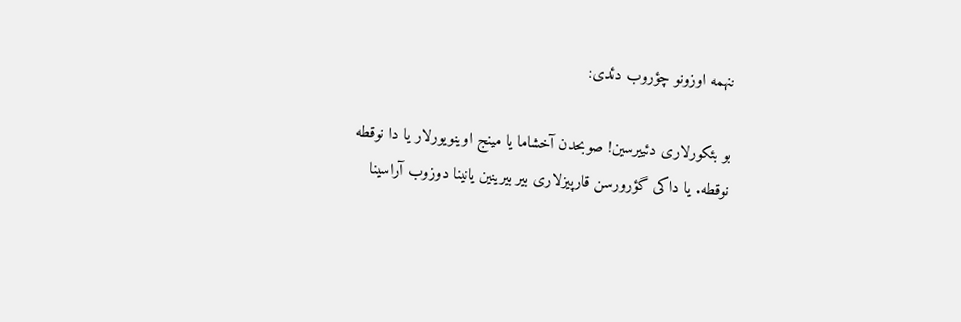ننهمه اوزونو چؤروب دئدی:

بو بئکورلاری دئییرسین! صوبحدن آخشاما یا مینج اوینویورلار یا دا نوقطه نوقطه. یا داکی گؤرورسن قارپیزلاری بیر بیرینین یانینا دوزوب آراسینا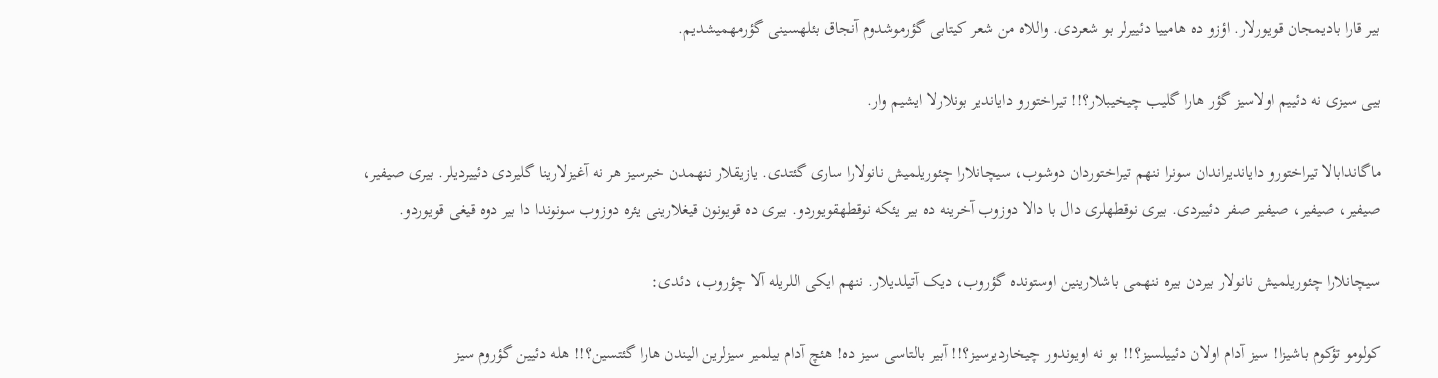بیر قارا بادیمجان قویورلار. اؤزو ده هامییا دئییرلر بو شعردی. واللاه من شعر کیتابی گؤرموشدوم آنجاق بئلهسینی گؤرمهمیشدیم.

بیی سیزی نه دئییم اولاسیز گؤر هارا گلیب چیخیبلار؟!! تیراختورو دایاندیر بونلارلا ایشیم وار.

ماگاندابالا تیراختورو دایاندیراندان سونرا ننهم تیراختوردان دوشوب، سیچانلارا چئوریلمیش نانولارا ساری گئتدی. یازیقلار ننهمدن خبرسیز هر نه آغیزلارینا گلیردی دئییردیلر. بیری صیفیر، صیفیر، صیفیر، صیفیر صفر دئییردی. بیری نوقطهلری دال با دالا دوزوب آخرینه ده بیر یئکه نوقطهقویوردو. بیری ده قویونون قیغلارینی یئره دوزوب سونوندا دا بیر دوه قیغی قویوردو.

سیچانلارا چئوریلمیش نانولار بیردن بیره ننهمی باشلارینین اوستونده گؤروب، دیک آتیلدیلار. ننهم ایکی اللریله آلا چؤروب، دئدی:

کولومو تؤکوم باشیزا! سیز آدام اولان دئییلسیز؟!! بو نه اویوندور چیخاردیرسیز؟!! آبیر بالتاسی سیز ده! هئچ آدام بیلمیر سیزلرین الیندن هارا گئتسین؟!! هله دئیین گؤروم سیز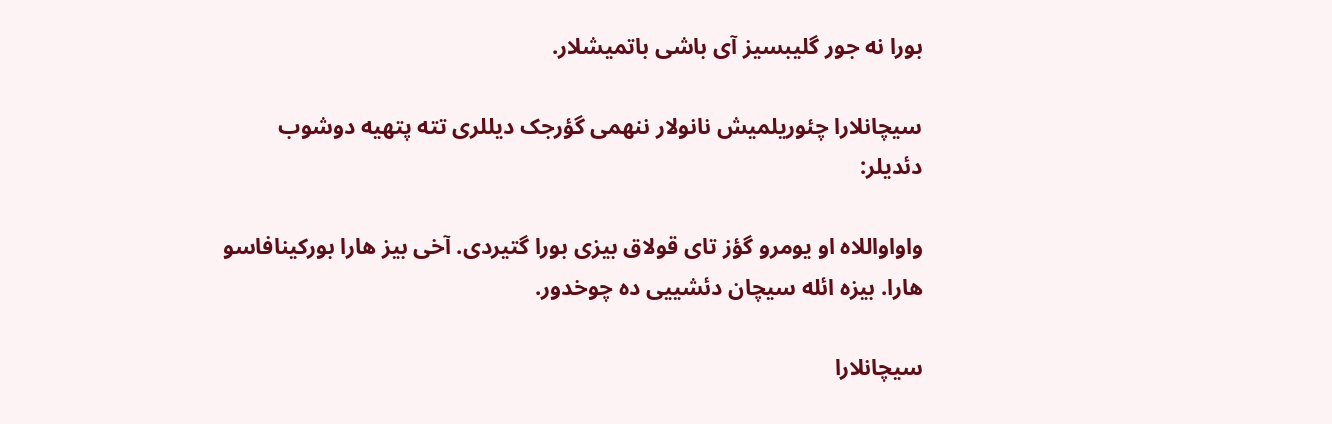بورا نه جور گلیبسیز آی باشی باتمیشلار.

سیچانلارا چئوریلمیش نانولار ننهمی گؤرجک دیللری تته پتهیه دوشوب دئدیلر:

واواواللاه او یومرو گؤز تای قولاق بیزی بورا گتیردی. آخی بیز هارا بورکینافاسو هارا. بیزه ائله سیچان دئشییی ده چوخدور.

سیچانلارا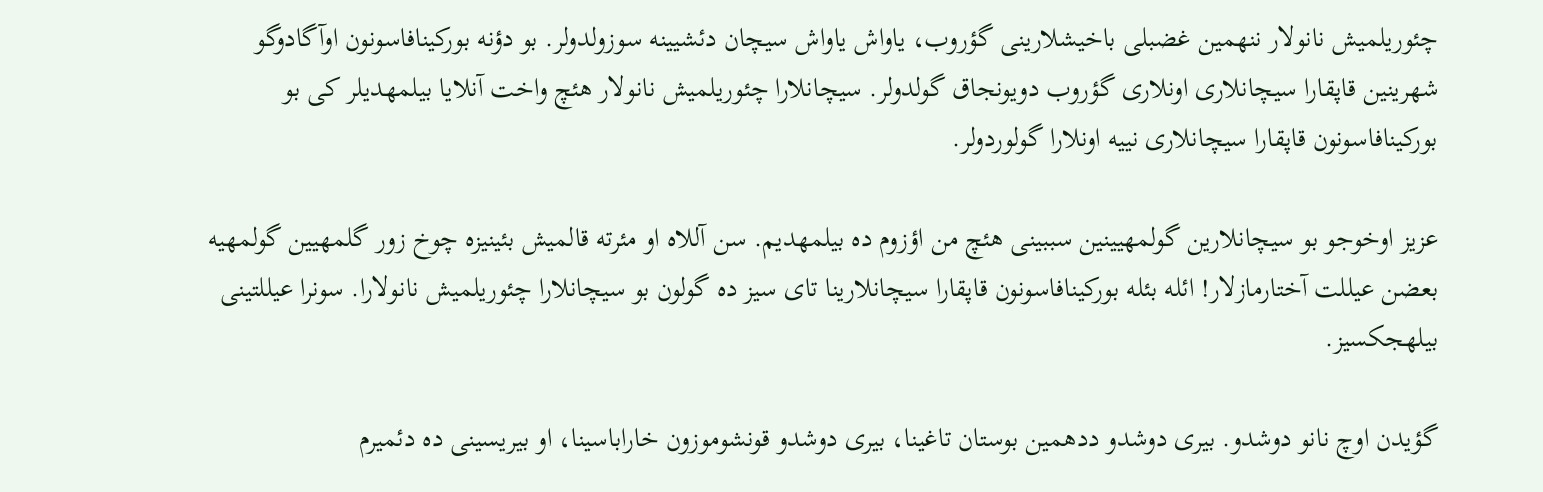چئوریلمیش نانولار ننهمین غضبلی باخیشلارینی گؤروب، یاواش یاواش سیچان دئشیینه سوزولدولر. بو دؤنه بورکینافاسونون اوآگادوگو شهرینین قاپقارا سیچانلاری اونلاری گؤروب دویونجاق گولدولر. سیچانلارا چئوریلمیش نانولار هئچ واخت آنلایا بیلمهدیلر کی بو بورکینافاسونون قاپقارا سیچانلاری نییه اونلارا گولوردولر.

عزیز اوخوجو بو سیچانلارین گولمهیینین سببینی هئچ من اؤزوم ده بیلمهدیم. سن آللاه او مئرته قالمیش بئینیزه چوخ زور گلمهیین گولمهیه بعضن عیللت آختارمازلار! ائله بئله بورکینافاسونون قاپقارا سیچانلارینا تای سیز ده گولون بو سیچانلارا چئوریلمیش نانولارا. سونرا عیللتینی بیلهجکسیز.

گؤیدن اوچ نانو دوشدو. بیری دوشدو ددهمین بوستان تاغینا، بیری دوشدو قونشوموزون خاراباسینا، او بیریسینی ده دئمیرم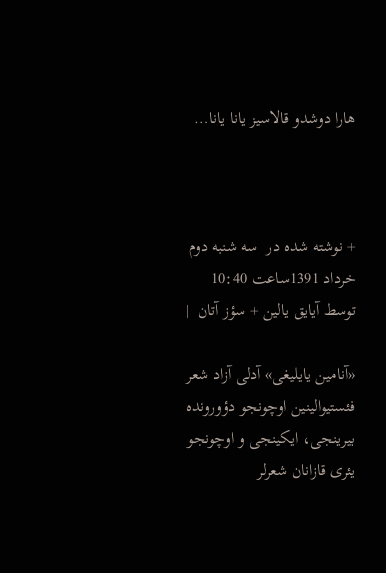هارا دوشدو قالاسیز یانا یانا…



+ نوشته شده در  سه شنبه دوم خرداد 1391ساعت 10:40  توسط آیایق یالین + سؤز آتان  |

«آنامین یایلیغی» آدلی آزاد شعر فئستیوالینین اوچونجو دؤورونده بیرینجی، ایکینجی و اوچونجو یئری قازانان شعرلر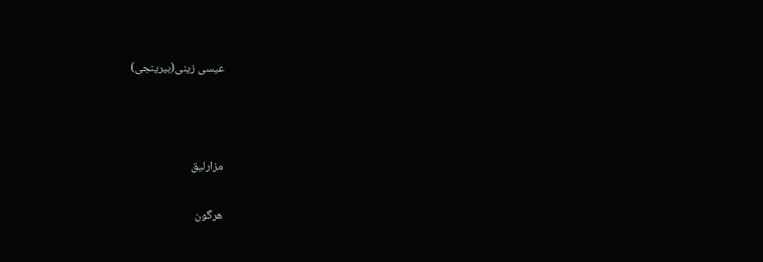عیسی زینی(بیرینجی)



مزارلیق

هرگون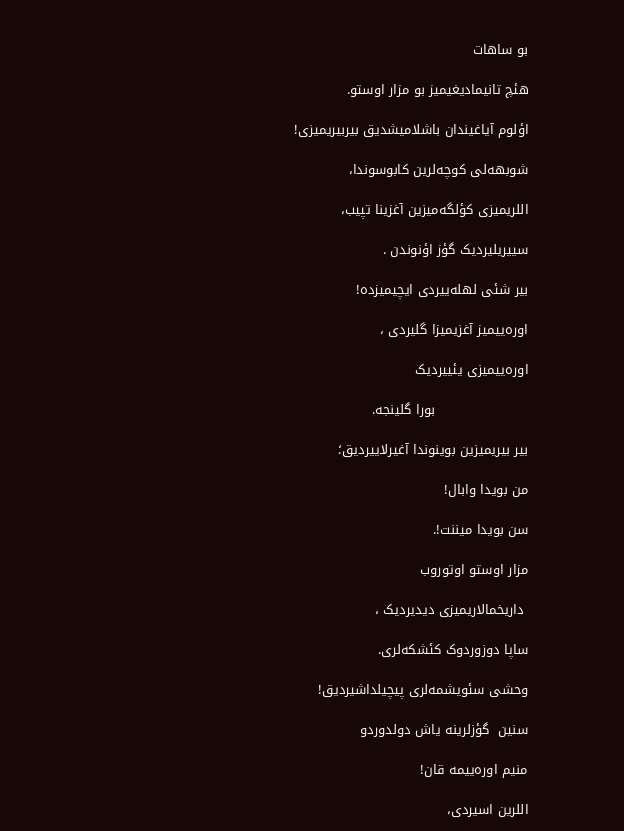بو ساهات

هئچ تانیمادیغیمیز بو مزار اوستو.

اؤلوم آیاغیندان باشلامیشدیق بیربیریمیزی!

شوبهه‌لی کوچه‌لرین کابوسوندا،

اللریمیزی کؤلگه‌میزین آغزینا تپیب،

سییریلیردیک گؤز اؤنوندن .

بیر شئی لهله‌ییردی ایچیمیزده!

اوره‌ییمیز آغزیمیزا گلیردی ،

اوره‌ییمیزی یئییردیک

                     بورا گلینجه.

بیر بیریمیزین بوینوندا آغیرلاییردیق؛

من بویدا وابال!

سن بویدا میننت!.

مزار اوستو اوتوروب

 داریخمالاریمیزی دیدیردیک ،

ساپا دوزوردوک کئشکه‌لری.

وحشی سئویشمه‌لری پیچیلداشیردیق!

سنین  گؤزلرینه یاش دولدوردو

منیم اوره‌ییمه قان!

اللرین اسیردی،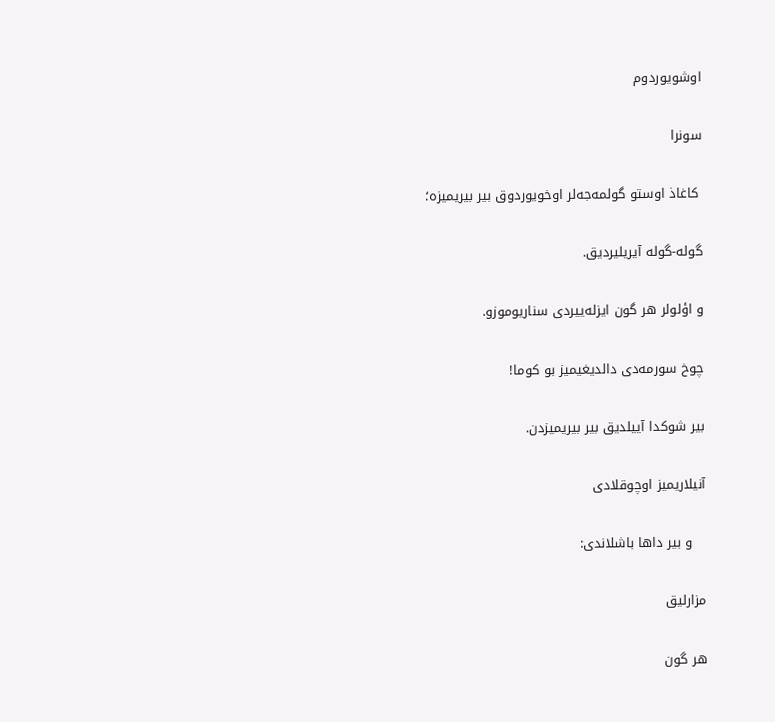اوشویوردوم

سونرا

 کاغاذ اوستو گولمه‌جه‌لر اوخویوردوق بیر بیریمیزه؛

گوله-گوله آیریلیردیق.

و اؤلولر هر گون ایزله‌ییردی سناریوموزو.

چوخ سورمه‌دی دالدیغیمیز بو کوما!

بیر شوکدا آییلدیق بیر بیریمیزدن.

آنیلاریمیز اوچوقلادی

   و بیر داها باشلاندی:

مزارلیق

هر گون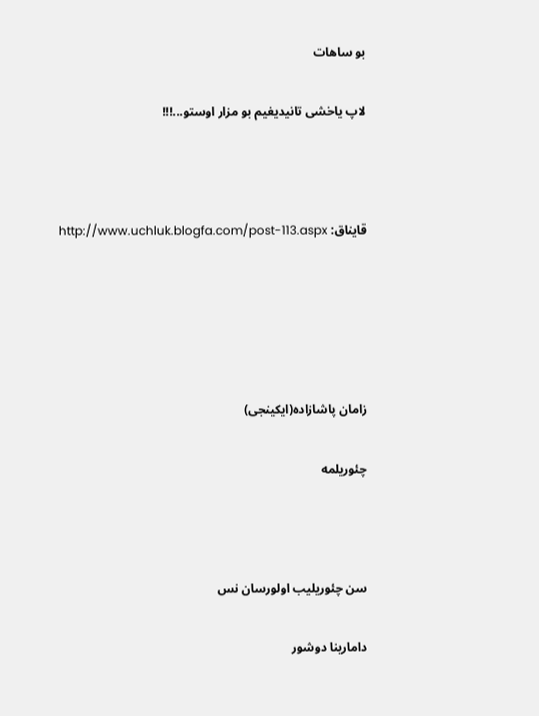بو ساهات

لاپ یاخشی تانیدیغیم بو مزار اوستو...!!!



قایناق: http://www.uchluk.blogfa.com/post-113.aspx





زامان پاشازاده(ایکینجی)

چئوریلمه



سن چئوریلیب اولورسان نس

دامارینا دوشور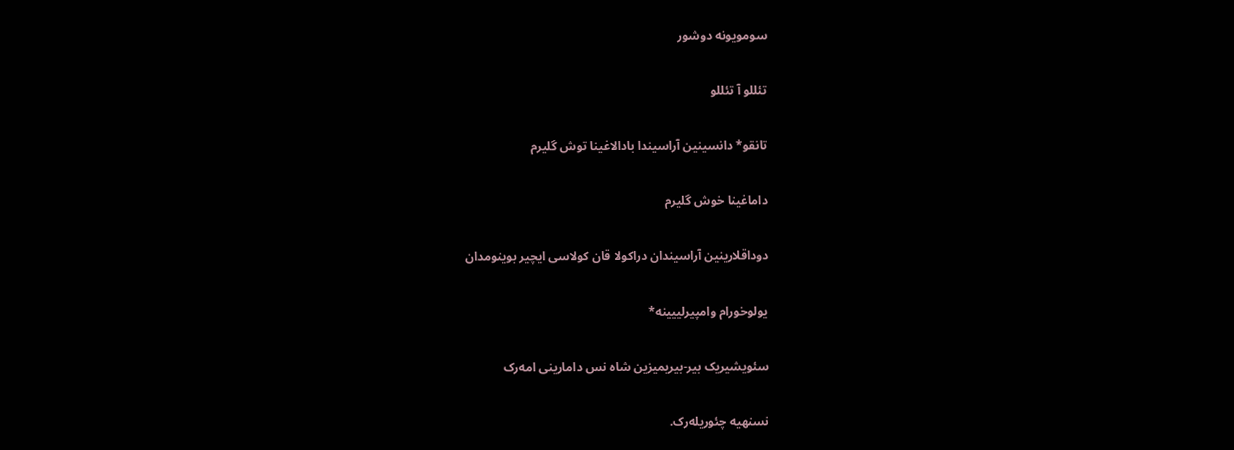سومویونه دوشور

تئللو آ تئللو

تانقو* دانسینین آراسیندا بادالاغینا توش گلیرم

داماغینا خوش گلیرم

دوداقلارینین آراسیندان دراکولا قان کولاسی ایچیر بوینومدان

یولوخورام وامپیرلییینه*

سئویشیریک بیر-بیریمیزین شاه نس دامارینی امه‌رک

نسنهیه چئوریله‌رک.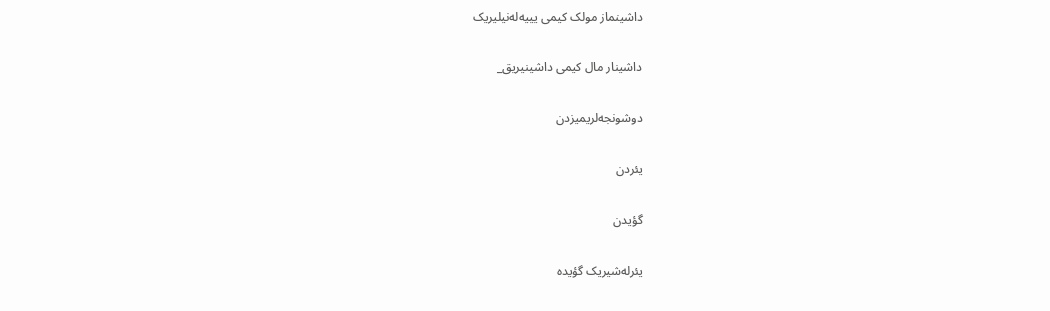داشینماز مولک کیمی یییه‌له‌نیلیریک

داشینار مال کیمی داشینیریق_

دوشونجه‌لریمیزدن

یئردن

گؤیدن

یئرله‌شیریک گؤیده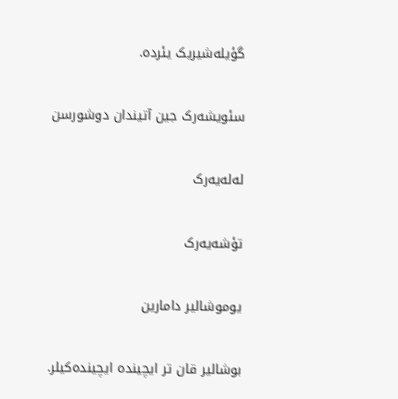گؤیله‌شیریک یئرده.

سئویشه‌رک جین آتیندان دوشورسن

له‌له‌یه‌رک

تؤشه‌یه‌رک

یوموشالیر دامارین

بوشالیر قان تر ایچینده ایچینده‌کیلر.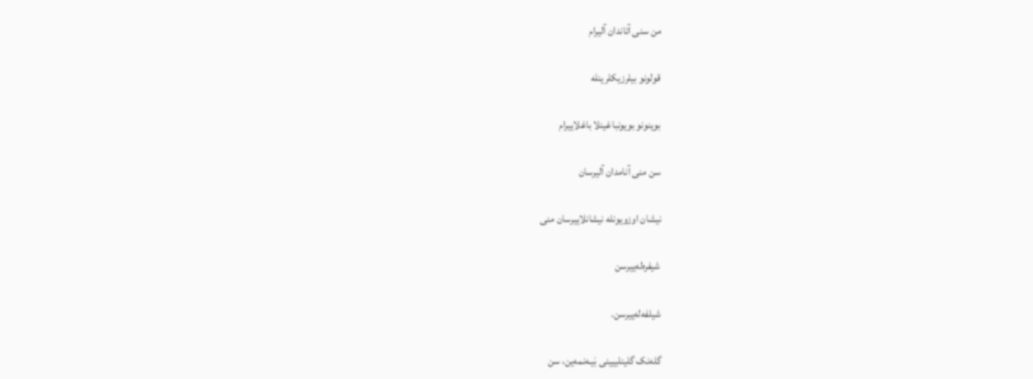من سنی آتاندان آلیرام

قولونو بیلرزیکلرینله

بوینونو بویونباغینلا باغلاییرام

سن منی آنامدان آلیرسان

نیشان اوزویونله نیشانلاییرسان منی

شیفره‌له‌ییرسن

شیلفه‌له‌ییرسن.

گله‌نک گلینلییینی بَیـه‌نمه‌ین، سن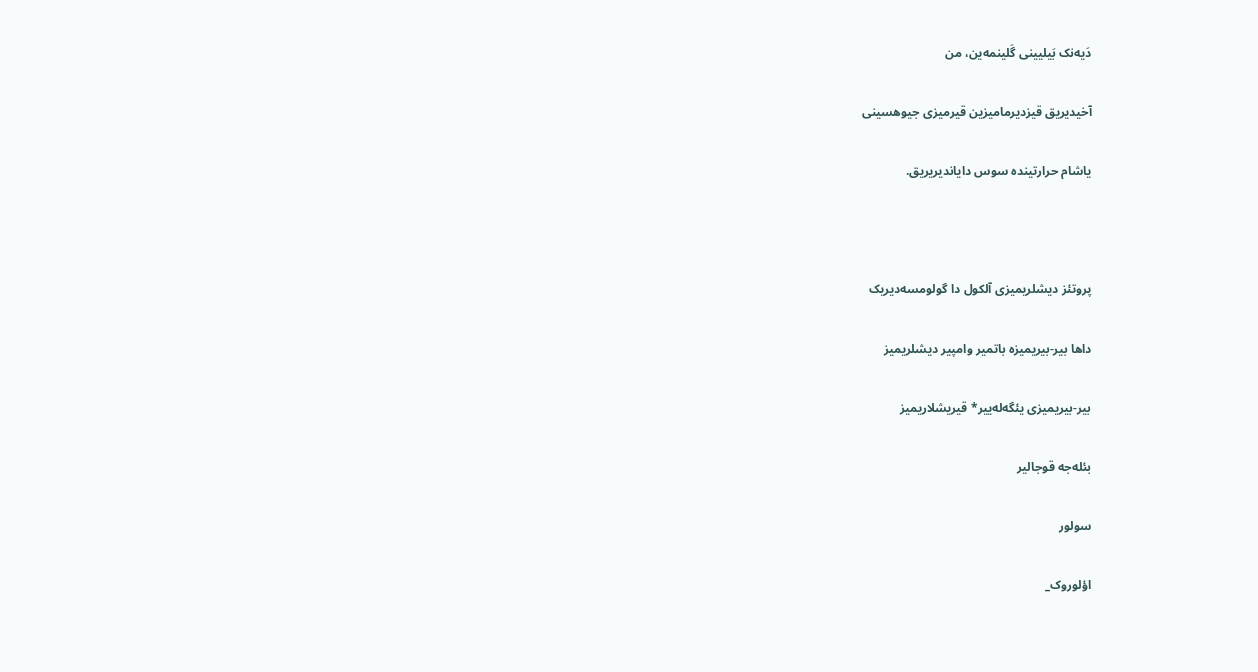دَیه‌نک بَیلیینی گَلینمه‌ین، من

آخیدیریق قیزدیرمامیزین قیرمیزی جیوهسینی

یاشام حرارتینده سوس دایاندیریریق.



پروتئز دیشلریمیزی آلکول دا گولومسه‌دیریک

داها بیر-بیریمیزه باتمیر وامپیر دیشلریمیز

بیر-بیریمیزی یئگه‌له‌ییر* قیریشلاریمیز

بئله‌جه قوجالیر

سولور

اؤلوروک_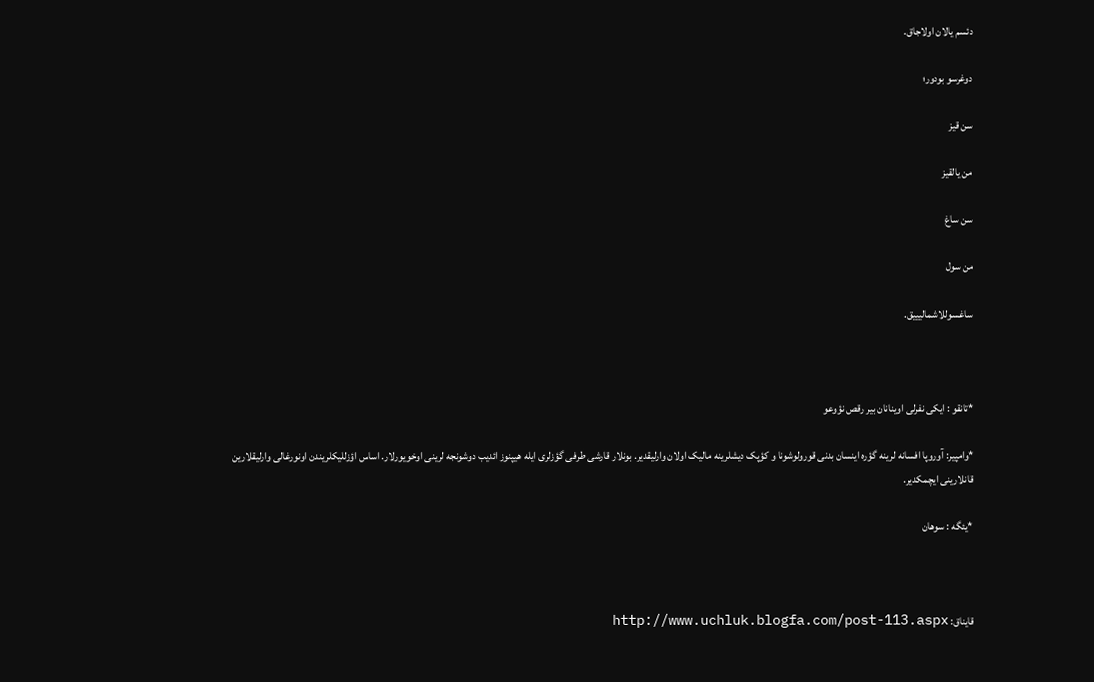دئسم یالان اولاجاق.

دوغرسو بودور؛

سن قیز

من یالقیز

سن ساغ

من سول

ساغسوللاشمالیییق.



*تانقو : ایکی نفرلی اوینانان بیر رقص نؤوعو

*وامپیر: آوروپا افسانه لرینه گؤره اینسان بدنی قورولوشونا و کؤپک دیشلرینه مالیک اولان وارلیقدیر. بونلار قارشی طرفی گؤزلری ایله هیپنوز ائدیب دوشونجه لرینی اوخویورلار. اساس اؤزللیکلریندن اونورغالی وارلیقلارین قانلارینی ایچمکدیر.

*یئگه : سوهان



قایناق: http://www.uchluk.blogfa.com/post-113.aspx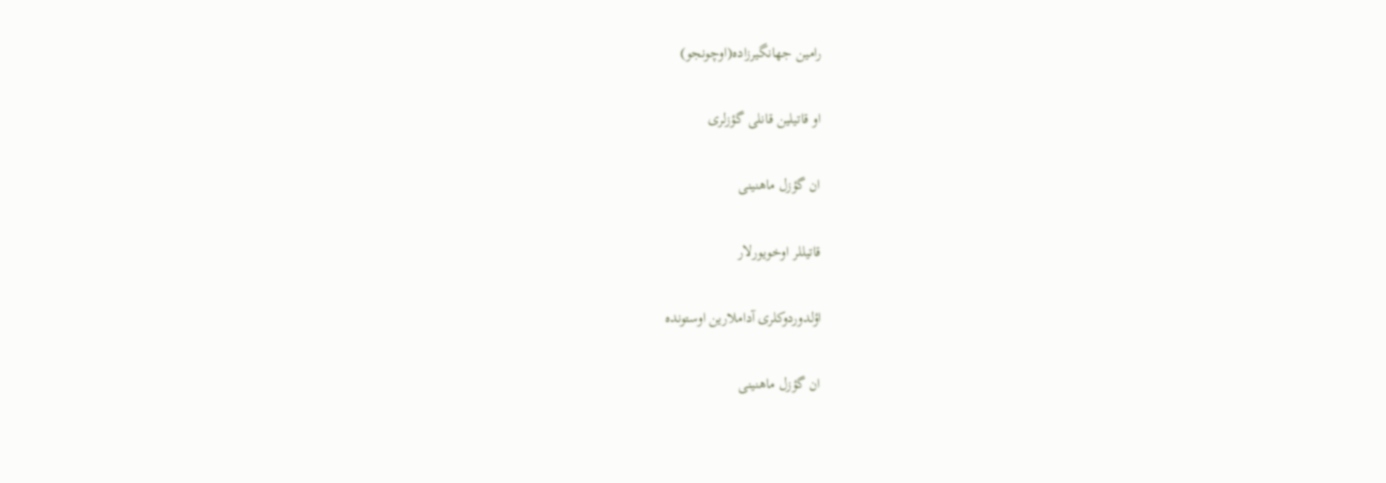رامین جهانگیرزاده(اوچونجو)

او قاتیلین قانلی گؤزلری

ان گؤزل ماهنینی

قاتیللر اوخویورلار

اؤلدوردوکلری آداملارین اوستونده

ان گؤزل ماهنینی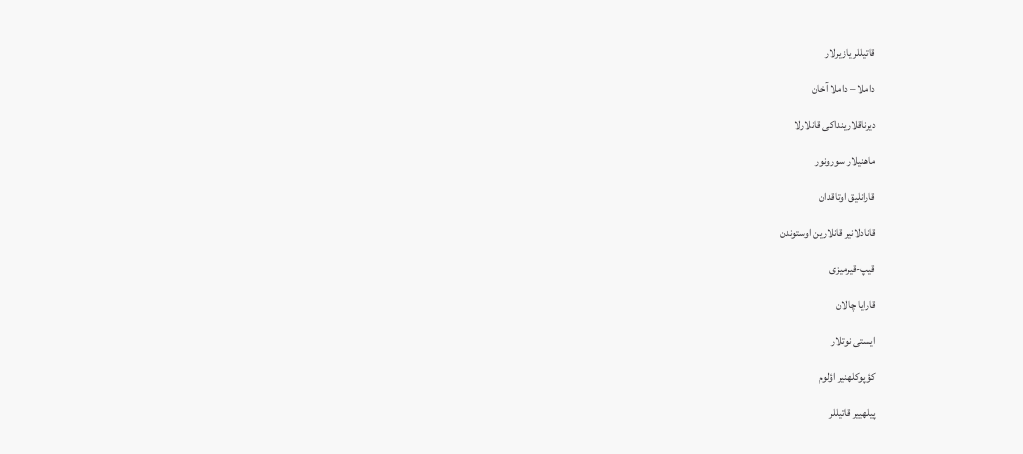قاتیللر یازیرلار

داملا – داملا آخان

دیرناقلارینداکی قانلارلا

ماهنیلار سورونور

قارانلیق اوتاقدان

قانادلانیر قانلارین اوستوندن

قیپ-قیرمیزی

قارایا چالان

ایستی نوتلار

کؤپوکلهنیر اؤلوم

پیلهییر قاتیللر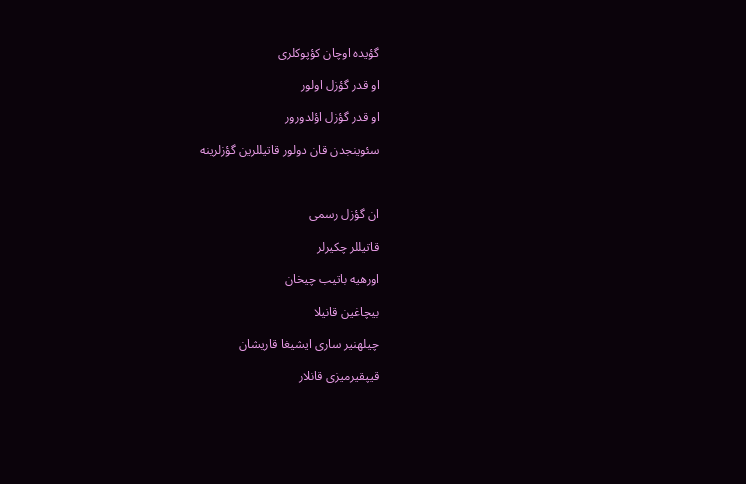گؤیده اوچان کؤپوکلری

او قدر گؤزل اولور

او قدر گؤزل اؤلدورور

سئوینجدن قان دولور قاتیللرین گؤزلرینه



ان گؤزل رسمی

قاتیللر چکیرلر

اورهیه باتیب چیخان

بیچاغین قانیلا

چیلهنیر ساری ایشیغا قاریشان

قیپقیرمیزی قانلار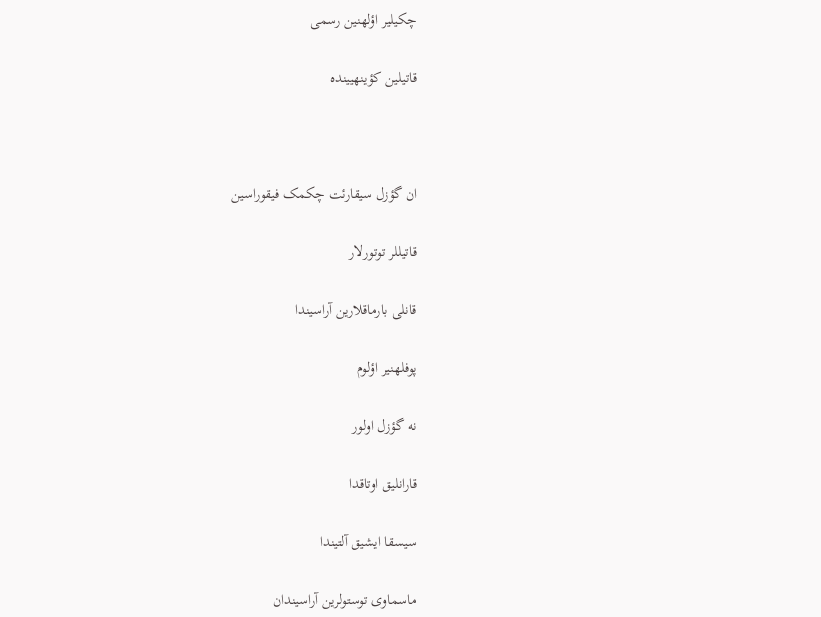چکیلیر اؤلهنین رسمی

قاتیلین کؤینهیینده



ان گؤزل سیقارئت چکمک فیقوراسین

قاتیللر توتورلار

قانلی بارماقلارین آراسیندا

پوفلهنیر اؤلوم

نه گؤزل اولور

قارانلیق اوتاقدا

سیسقا ایشیق آلتیندا

ماسماوی توستولرین آراسیندان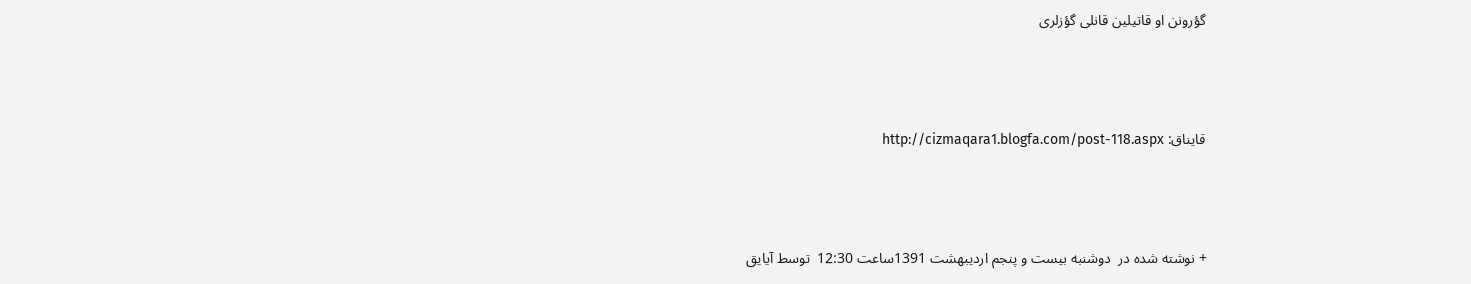گؤرونن او قاتیلین قانلی گؤزلری



قایناق: http://cizmaqara1.blogfa.com/post-118.aspx



+ نوشته شده در  دوشنبه بیست و پنجم اردیبهشت 1391ساعت 12:30  توسط آیایق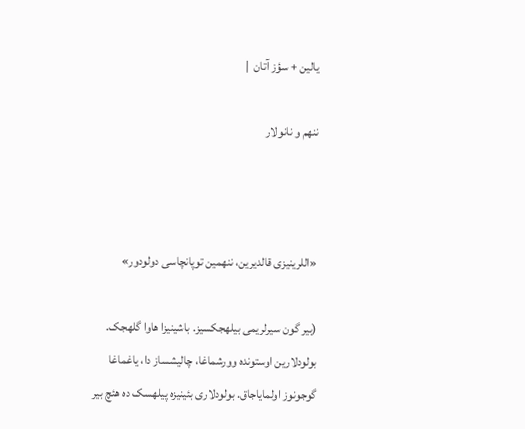یالین + سؤز آتان  |

ننهم و نانولار



«اللرینیزی قالدیرین، ننهمین توپانچاسی دولودور»

(بیر گون سیرلریمی بیلهجکسیز. باشینیزا هاوا گلهجک. بولودلارین اوستونده وورشماغا، چالیشساز دا، یاغماغا گوجونوز اولمایاجاق. بولودلاری بئینیزه پیلهسک ده هئچ بیر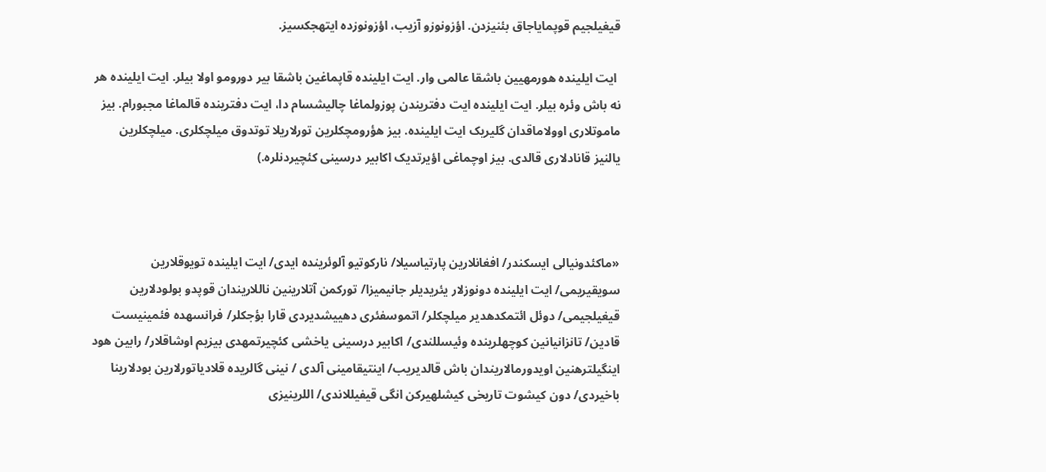قیغیلجیم قوپمایاجاق بئنیزدن. اؤزونوزو آزیب، اؤزونوزده ایتهجکسیز.

 ایت ایلینده هورمهیین باشقا عالمی وار. ایت ایلینده قاپماغین باشقا بیر دورومو اولا بیلر. ایت ایلینده هر نه باش وئره بیلر. ایت ایلینده ایت دفتریندن پوزولماغا چالیشسام دا، ایت دفترینده قالماغا مجبورام. بیز ماموتلاری اوولاماقدان گلیریک ایت ایلینده. بیز هؤرومچکلرین تورلاریلا توتدوق میلچکلری. میلچکلرین یالنیز قانادلاری قالدی. بیز اوچماغی اؤیرتدیک اکابیر درسینی کئچیردنلره.)



«ماکئدونیالی ایسکندر/ افغانلارین پارتیاسیلا/ نارکوتیو آلوئرینده ایدی/ ایت ایلینده تویوقلارین سویقیریمی/ ایت ایلینده دونوزلار یئریدیلر جانیمیزا/ تورکمن آتلارینین ناللاریندان قوپدو بولودلارین قیغیلجیمی/ دوئل ائتمکدهدیر میلچکلر/ اتموسفئری دهییشدیردی قارا بؤجکلر/ فرانسهده فئمینیست قادین/ تانزانیانین کوچهلرینده وئیسللندی/ اکابیر درسینی یاخشی کئچیرتمهدی بیزیم اوشاقلار/ رابین هود اینگیلترهنین اویدورمالاریندان باش قالدیریب/ اینتیقامینی آلدی / نینی گالریده قلادیاتورلارین بودلارینا باخیردی/ دون کیشوت تاریخی کیشلهیرکن انگی قیفیللاندی/ اللرینیزی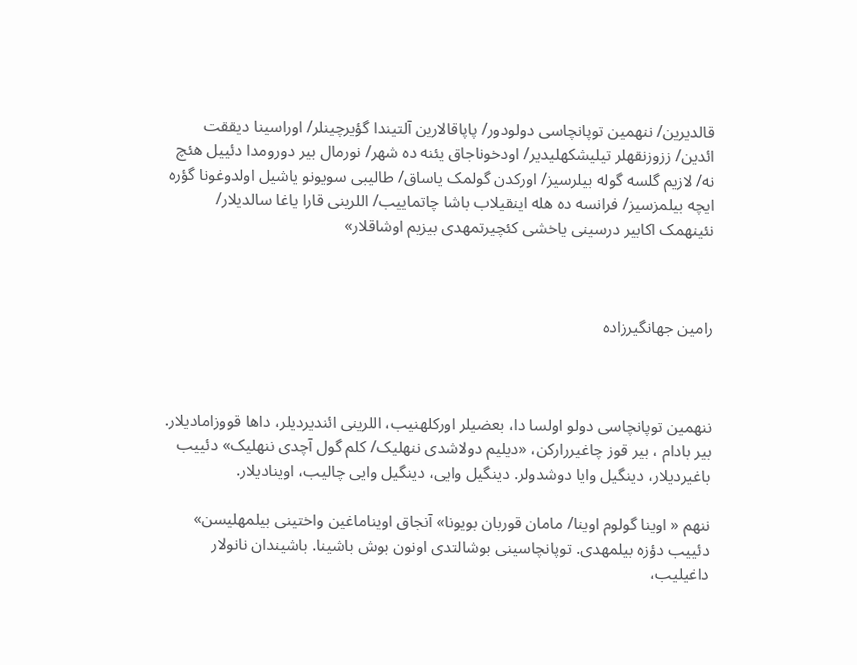قالدیرین/ ننهمین توپانچاسی دولودور/ پاپاقالارین آلتیندا گؤیرچینلر/ اوراسینا دیققت ائدین/ ززوزنقهلر تیلیشکهلیدیر/ اودخوناجاق یئنه ده شهر/ نورمال بیر دورومدا دئییل هئچ نه/ لازیم گلسه گوله بیلرسیز/ اورکدن گولمک یاساق/ طالیبی سویونو یاشیل اولدوغونا گؤره ایچه بیلمزسیز/ فرانسه ده هله اینقیلاب باشا چاتماییب/ اللرینی قارا یاغا سالدیلار/ نئینهمک اکابیر درسینی یاخشی کئچیرتمهدی بیزیم اوشاقلار»



رامین جهانگیرزاده



ننهمین توپانچاسی دولو اولسا دا، بعضیلر اورکلهنیب، اللرینی ائندیردیلر، داها قووزامادیلار. بیر بادام ، بیر قوز چاغیررارکن، «دیلیم دولاشدی ننهلیک/ کلم گول آچدی ننهلیک» دئییب باغیردیلار، دینگیل وایا دوشدولر. دینگیل وایی، دینگیل وایی چالیب، اوینادیلار.

ننهم « اوینا گولوم اوینا/ مامان قوربان بویونا» آنجاق اویناماغین واختینی بیلمهلیسن» دئییب دؤزه بیلمهدی. توپانچاسینی بوشالتدی اونون بوش باشینا. باشیندان نانولار داغیلیب،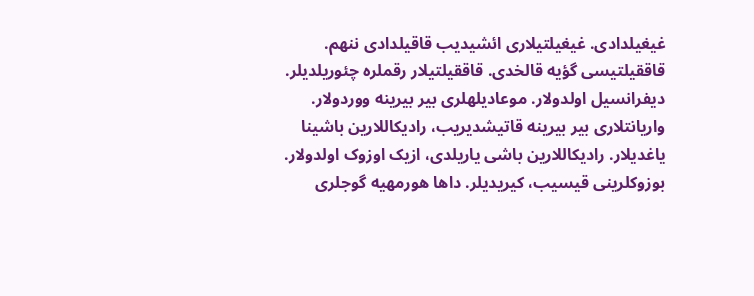غیغیلدادی. غیغیلتیلاری ائشیدیب قاقیلدادی ننهم. قاققیلتیسی گؤیه قالخدی. قاققیلتیلار رقملره چئوریلدیلر. دیفرانسیل اولدولار. موعادیلهلری بیر بیرینه ووردولار. واریانتلاری بیر بیرینه قاتیشدیریب، رادیکاللارین باشینا یاغدیلار. رادیکاللارین باشی یاریلدی، ازیک اوزوک اولدولار. بوزوکلرینی قیسیب، کیریدیلر. داها هورمهیه گوجلری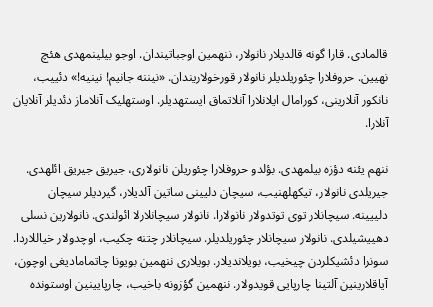قالمادی. قارا گونه قالدیلار نانولار، ننهمین اوجباتیندان. اوجو بیلینمهدی هئچ نهیین. حروفلارا چئوریلدیلر نانولار قورخولاریندان. «نیننه جانیم! نینیه!» دئییب، نانکور آنلارینی، کورامال ایلانلارا آنلاتماق ایستهدیلر. اوستهلیک آنلاماز دئدیلر آنلایان آنلارا.

ننهم یئنه دؤزه بیلمهدی. بؤلدو حروفلارا چئوریلن نانولاری، جیریق جیریق ائلهدی. جیریلدی نانولار، تیکهلهنیب، سیچان دلیینی ساتین آلدیلار، گیردیلر سیچان دلییینه. سیچانلار توی توتدولار نانولارا. نانولار سیچانلارلا ائولندی. نانولارین نسلی دهییشیلدی. نانولار سیچانلار چئوریلدیلر. سیچانلار چتنه چکیب، اوچدولار خیاللاردا. سونرا دئشیکلردن چیخیب، بویلاندیلار. بویلاری ننهمین بویونا چاتمامادیغی اوچون، آیاقلارینین آلتینا چارپایی قویدولار. ننهمین گؤزونه باخیب، چارپایینین اوستونده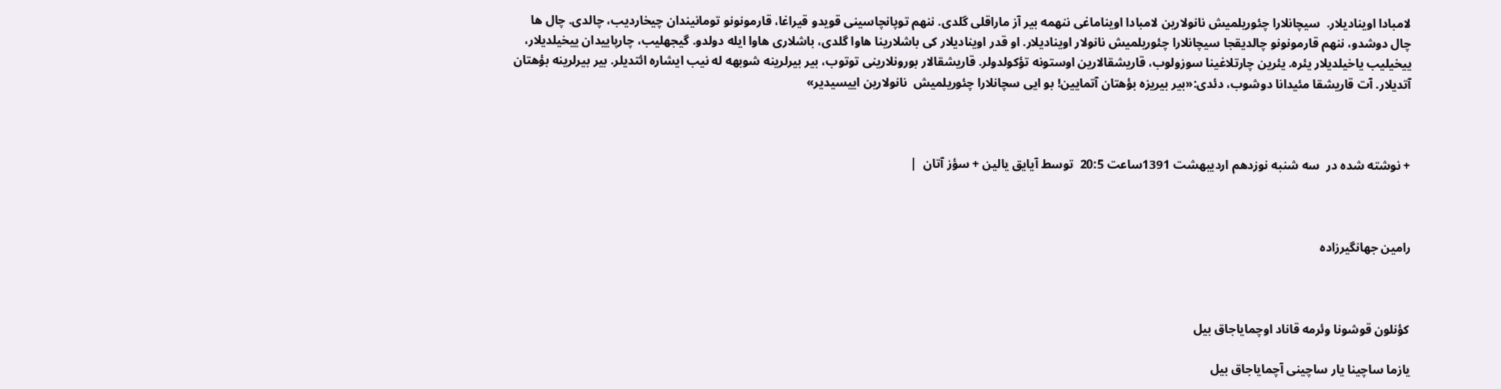لامبادا اوینادیلار.  سیچانلارا چئوریلمیش نانولارین لامبادا اویناماغی ننهمه بیر آز ماراقلی گلدی. ننهم توپانچاسینی قویدو قیراغا، قارمونونو تومانیندان چیخاردیب، چالدی. چال ها چال دوشدو، ننهم قارمونونو چالدیقجا سیچانلارا چئوریلمیش نانولار اوینادیلار. او قدر اوینادیلار کی باشلارینا هاوا گلدی، باشلاری هاوا ایله دولدو. گیجهلیب، چارپاییدان ییخیلدیلار، ییخیلیب یاخیلدیلار یئره. یئرین چارتلاغینا سوزولوب، قاریشقالارین اوستونه تؤکولدولر. قاریشقالار بورونلارینی توتوب، بیر بیرلرینه شوبهه له نیب ایشاره ائتدیلر. بیر بیرلرینه بؤهتان آتدیلار. آت قاریشقا مئیدانا دوشوب، دئدی:«بیر بیریزه بؤهتان آتمایین! بو ایی سچانلارا چئوریلمیش  نانولارین اییسیدیر»



+ نوشته شده در  سه شنبه نوزدهم اردیبهشت 1391ساعت 20:5  توسط آیایق یالین + سؤز آتان  |



رامین جهانگیرزاده



کؤنلون قوشونا وئرمه قاناد اوچمایاجاق بیل

یازما ساچینا یار ساچینی آچمایاجاق بیل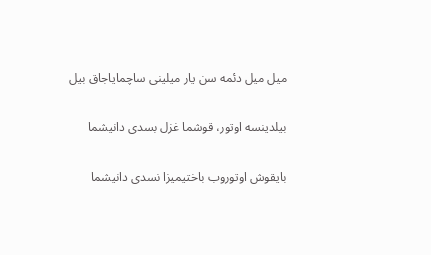میل میل دئمه سن یار میلینی ساچمایاجاق بیل

بیلدینسه اوتور، قوشما غزل بسدی دانیشما

بایقوش اوتوروب باختیمیزا نسدی دانیشما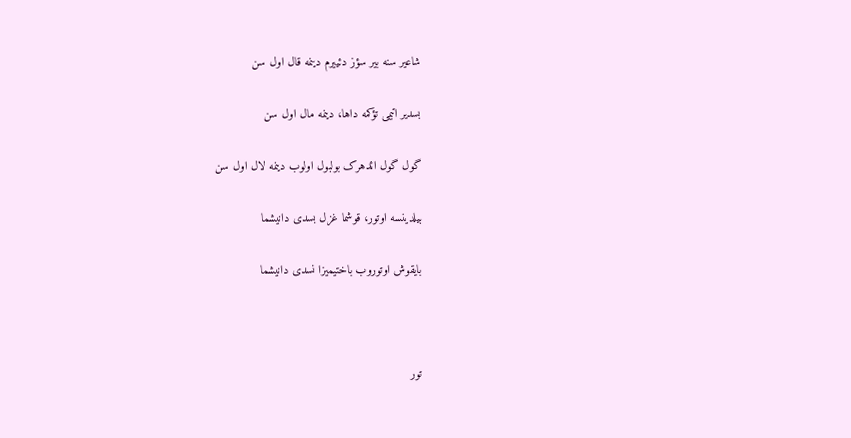شاعیر سنه بیر سؤز دئییرم دینمه قال اول سن

بسدیر اتیمی تؤکمه داها، دینمه مال اول سن

گول گول ائدهرک بولبول اولوب دینمه لال اول سن

بیلدینسه اوتور، قوشما غزل بسدی دانیشما

بایقوش اوتوروب باختیمیزا نسدی دانیشما



تور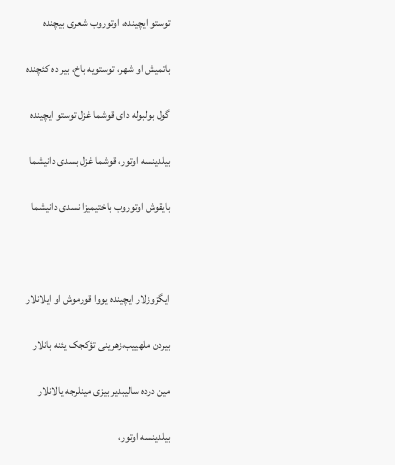توستو ایچینده، اوتوروب شعری بیچنده

باتمیش او شهر، توستویه باخ، بیر ده کئچنده

گول بولبوله دای قوشما غزل توستو ایچینده

بیلدینسه اوتور، قوشما غزل بسدی دانیشما

بایقوش اوتوروب باختیمیزا نسدی دانیشما



ایگزوزلار ایچینده یووا قورموش او ایلانلار

بیردن ملهییب،زهرینی تؤکجک یئنه بانلار

مین درده سالیبدیر بیزی مینلرجه یالانلار

بیلدینسه اوتور،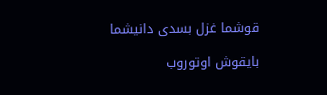قوشما غزل بسدی دانیشما

بایقوش اوتوروب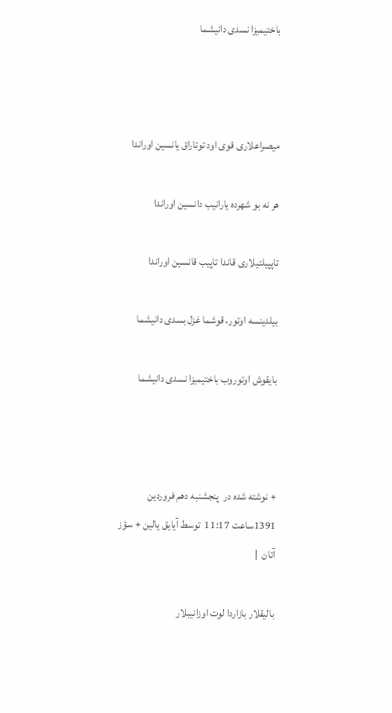باختیمیزا نسدی دانیشما



میصراعلاری قوی اود توتاراق یانسین اوراندا

هر نه بو شهرده یارانیب دانسین اوراندا

تاپپیلتیلاری قاندا تاپیب قانسین اوراندا

بیلدینسه اوتور، قوشما غزل بسدی دانیشما

بایقوش اوتوروب باختیمیزا نسدی دانیشما



+ نوشته شده در  پنجشنبه دهم فروردین 1391ساعت 11:17  توسط آیایق یالین + سؤز آتان  |

بالیقلار بازاردا لوت اوزانیبلار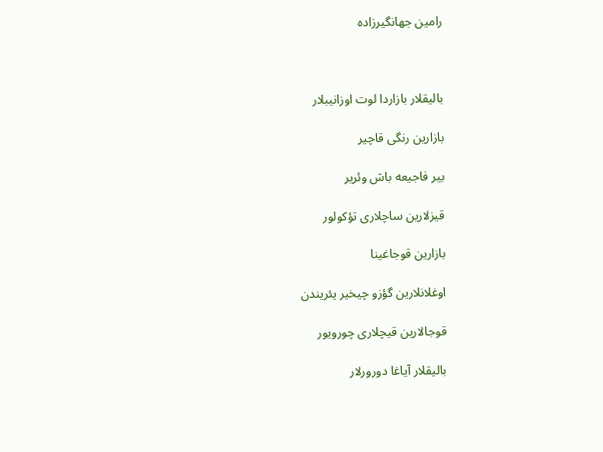رامین جهانگیرزاده



بالیقلار بازاردا لوت اوزانیبلار

بازارین رنگی قاچیر

بیر فاجیعه باش وئریر

قیزلارین ساچلاری تؤکولور

بازارین قوجاغینا

اوغلانلارین گؤزو چیخیر یئریندن

قوجالارین قیچلاری چورویور

بالیقلار آیاغا دورورلار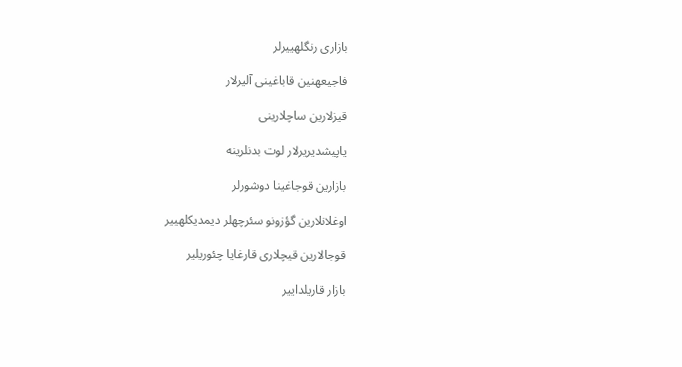بازاری رنگلهییرلر

فاجیعهنین قاباغینی آلیرلار

قیزلارین ساچلارینی

یاپیشدیریرلار لوت بدنلرینه

بازارین قوجاغینا دوشورلر

اوغلانلارین گؤزونو سئرچهلر دیمدیکلهییر

قوجالارین قیچلاری قارغایا چئوریلیر

بازار قاریلداییر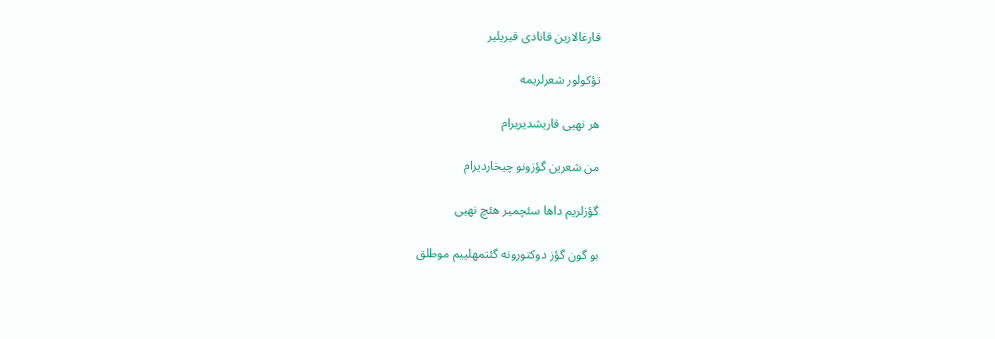قارغالارین قانادی قیریلیر

تؤکولور شعرلریمه

هر نهیی قاریشدیریرام

من شعرین گؤزونو چیخاردیرام

گؤزلریم داها سئچمیر هئچ نهیی

بو گون گؤز دوکتورونه گئتمهلییم موطلق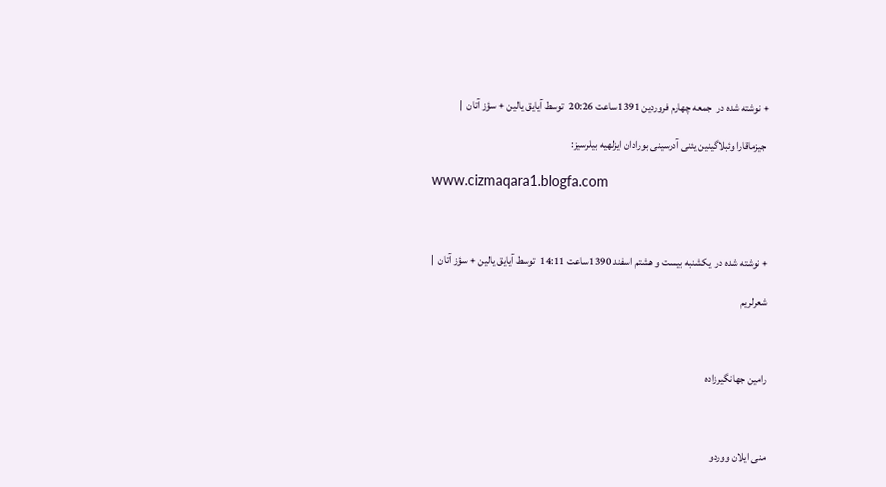+ نوشته شده در  جمعه چهارم فروردین 1391ساعت 20:26  توسط آیایق یالین + سؤز آتان  |

 جیزماقارا وئبلاگینین یئنی آدرسینی بورادان ایزلهیه بیلرسیز:

www.cizmaqara1.blogfa.com



+ نوشته شده در  یکشنبه بیست و هشتم اسفند 1390ساعت 14:11  توسط آیایق یالین + سؤز آتان  |

شعرلریم



رامین جهانگیرزاده



منی ایلان ووردو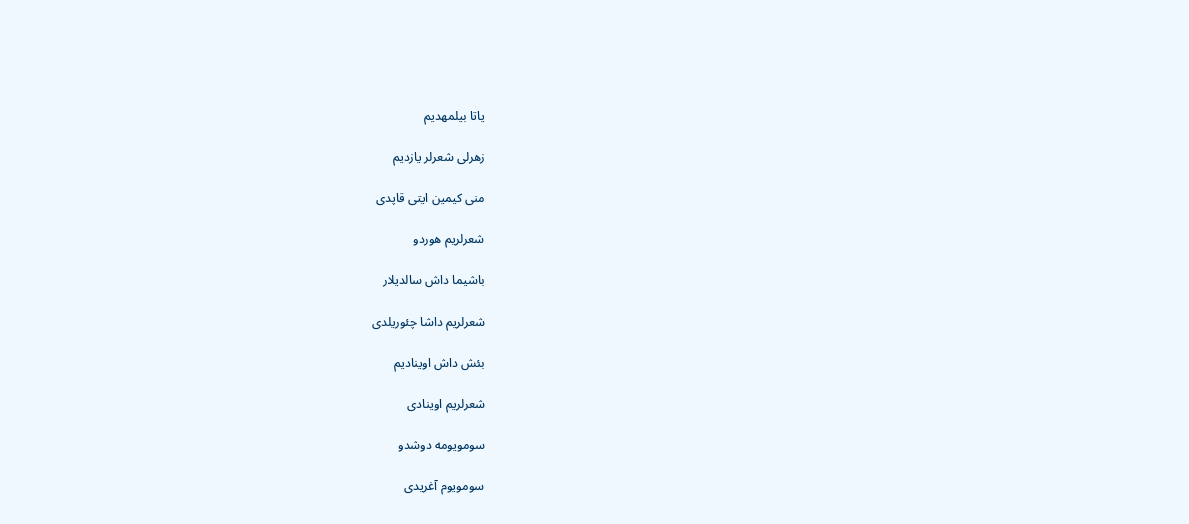یاتا بیلمهدیم

زهرلی شعرلر یازدیم

منی کیمین ایتی قاپدی

شعرلریم هوردو

باشیما داش سالدیلار

شعرلریم داشا چئوریلدی

بئش داش اوینادیم

شعرلریم اوینادی

سومویومه دوشدو

سومویوم آغریدی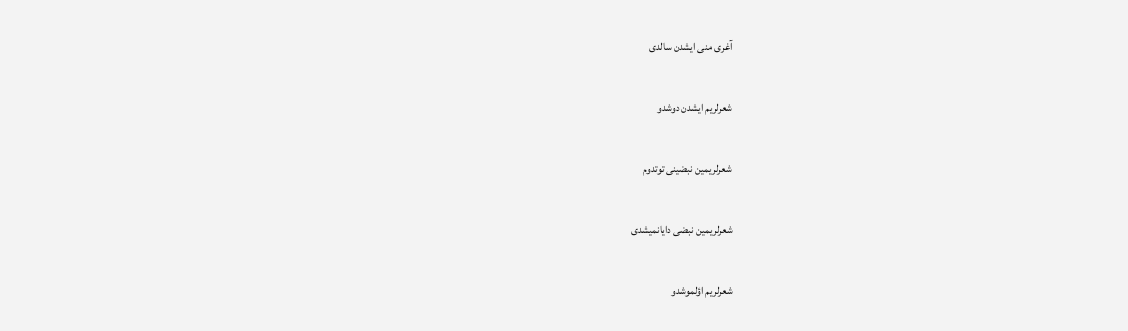آغری منی ایشدن سالدی

شعرلریم ایشدن دوشدو

شعرلریمین نبضینی توتدوم

شعرلریمین نبضی دایانمیشدی

شعرلریم اؤلموشدو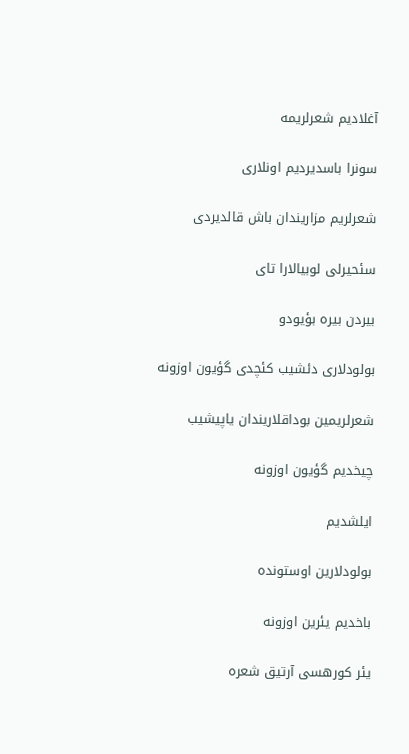آغلادیم شعرلریمه

سونرا باسدیردیم اونلاری

شعرلریم مزاریندان باش قالدیردی

سئحیرلی لوبیالارا تای

بیردن بیره بؤیودو

بولودلاری دئشیب کئچدی گؤیون اوزونه

شعرلریمین بوداقلاریندان یاپیشیب

چیخدیم گؤیون اوزونه

ایلشدیم

بولودلارین اوستونده

باخدیم یئرین اوزونه

یئر کورهسی آرتیق شعره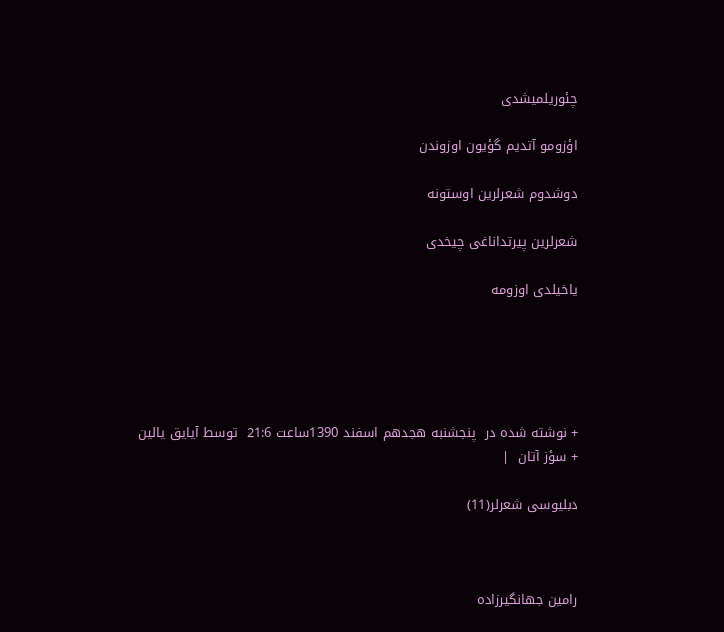چئوریلمیشدی

اؤزومو آتدیم گؤیون اوزوندن

دوشدوم شعرلرین اوستونه

شعرلرین پیرتداناغی چیخدی

یاخیلدی اوزومه





+ نوشته شده در  پنجشنبه هجدهم اسفند 1390ساعت 21:6  توسط آیایق یالین + سؤز آتان  |

دبلیوسی شعرلر(11)



رامین جهانگیرزاده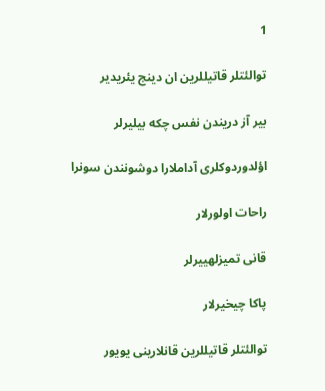1

توالئتلر قاتیللرین ان دینج یئریدیر

بیر آز دریندن نفس چکه بیلیرلر

اؤلدوردوکلری آداملارا دوشونندن سونرا

راحات اولورلار

قانی تمیزلهییرلر

پاکا چیخیرلار

توالئتلر قاتیللرین قانلارینی یویور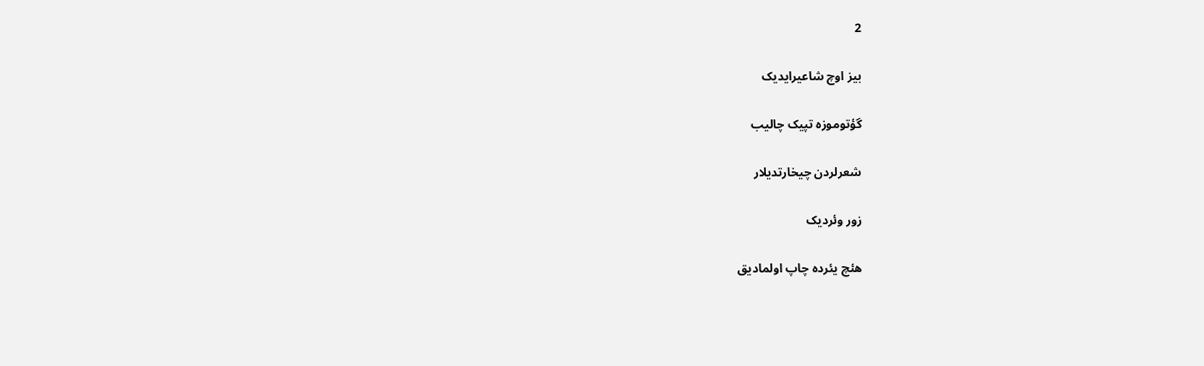2

بیز اوچ شاعیرایدیک

گؤتوموزه تپیک چالیب

شعرلردن چیخارتدیلار

زور وئردیک

هئچ یئرده چاپ اولمادیق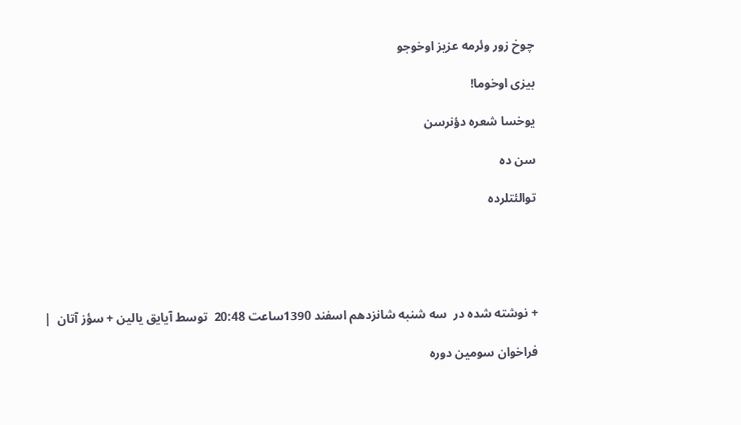چوخ زور وئرمه عزیز اوخوجو

بیزی اوخوما!

یوخسا شعره دؤنرسن

سن ده

توالئتلرده





+ نوشته شده در  سه شنبه شانزدهم اسفند 1390ساعت 20:48  توسط آیایق یالین + سؤز آتان  |

فراخوان سومین دوره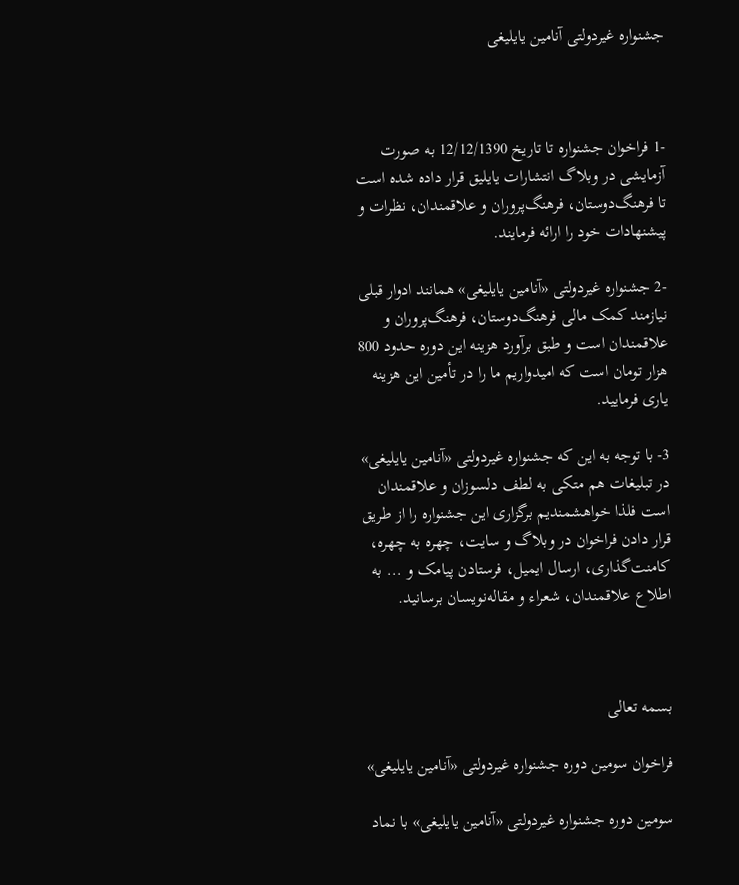جشنواره غیر‌دولتی آنامین یایلیغی



-1 فراخوان جشنواره تا تاریخ 12/12/1390 به صورت آزمایشی در وبلاگ انتشارات یایلیق قرار داده شده است تا فرهنگ‌دوستان، فرهنگ‌پروران و علاقمندان، نظرات و پیشنهادات خود را ارائه فرمایند.

-2 جشنواره غیردولتی «آنامین یایلیغی» همانند ادوار قبلی نیازمند کمک مالی فرهنگ‌دوستان، فرهنگ‌پروران و علاقمندان است و طبق برآورد هزینه این دوره حدود 800 هزار تومان است که امیدواریم ما را در تأمین این هزینه یاری فرمایید.

3- با توجه به این که جشنواره غیر‌دولتی «آنامین یایلیغی» در تبلیغات هم متکی به لطف دلسوزان و علاقمندان است فلذا خواهشمندیم برگزاری این جشنواره را از طریق قرار دادن فراخوان در وبلاگ و سایت، چهره به چهره، کامنت‌گذاری، ارسال ایمیل، فرستادن پیامک و ... به اطلاع علاقمندان، شعراء و مقاله‌نویسان برسانید.



بسمه تعالی

فراخوان سومین دوره جشنواره غیر‌دولتی «آنامین یایلیغی»

سومین دوره جشنواره غیر‌دولتی «آنامین یایلیغی» با نماد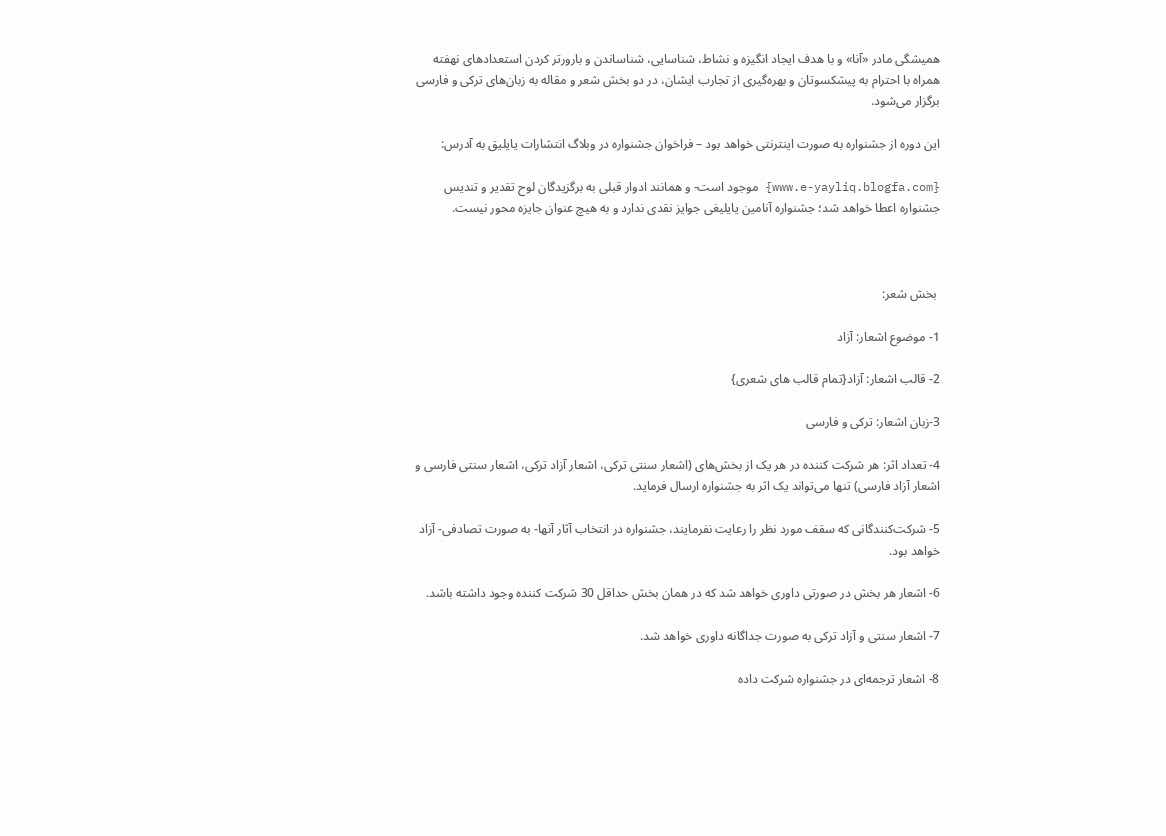همیشگی مادر «آنا» و با هدف ایجاد انگیزه و نشاط، شناسایی، شناساندن و بارورتر کردن استعدادهای نهفته همراه با احترام به پیشکسوتان و بهره‌گیری از تجارب ایشان، در دو بخش شعر و مقاله به زبان‌های ترکی و فارسی برگزار می‌شود.

این دوره از جشنواره به صورت اینترنتی خواهد بود – فراخوان جشنواره در وبلاگ انتشارات یایلیق به آدرس:

{www.e-yayliq.blogfa.com} موجود است- و همانند ادوار قبلی به برگزیدگان لوح تقدیر و تندیس جشنواره اعطا خواهد شد؛ جشنواره آنامین یایلیغی جوایز نقدی ندارد و به هیچ عنوان جایزه محور نیست.



 بخش شعر:

1- موضوع اشعار: آزاد

2- قالب اشعار: آزاد{تمام قالب های شعری}

3-زبان اشعار: ترکی و فارسی

4- تعداد اثر: هر شرکت کننده در هر یک از بخش‌های (اشعار سنتی ترکی، اشعار آزاد ترکی، اشعار سنتی فارسی و اشعار آزاد فارسی) تنها می‌تواند یک اثر به جشنواره ارسال فرماید.

5- شرکت‌کنندگانی که سقف مورد نظر را رعایت نفرمایند، جشنواره در انتخاب آثار آنها- به صورت تصادفی- آزاد خواهد بود.

6- اشعار هر بخش در صورتی داوری خواهد شد که در همان بخش حداقل 30 شرکت کننده وجود داشته باشد.

7- اشعار سنتی و آزاد ترکی به صورت جداگانه داوری خواهد شد.

8- اشعار ترجمه‌ای در جشنواره شرکت داده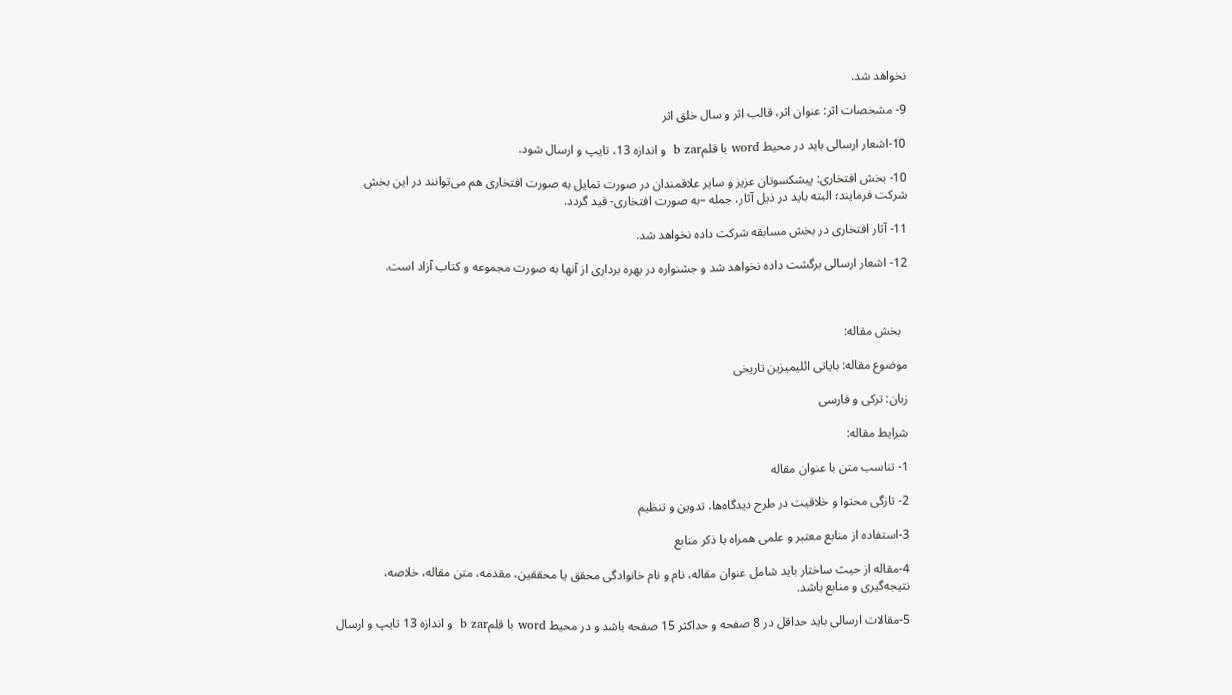نخواهد شد.

9- مشخصات اثر: عنوان اثر، قالب اثر و سال خلق اثر

10-اشعار ارسالی باید در محیط word با قلمb zar  و اندازه 13، تایپ و ارسال شود.

10- بخش افتخاری: پیشکسوتان عزیز و سایر علاقمندان در صورت تمایل به صورت افتخاری هم می‌توانند در این بخش شرکت فرمایند؛ البته باید در ذیل آثار، جمله –به صورت افتخاری- قید گردد.

11- آثار افتخاری در بخش مسابقه شرکت داده نخواهد شد.

12- اشعار ارسالی برگشت داده نخواهد شد و جشنواره در بهره برداری از آنها به صورت مجموعه و کتاب آزاد است.



  بخش مقاله:

موضوع مقاله: بایاتی ائلیمیزین تاریخی

زبان: ترکی و فارسی

شرایط مقاله:

1- تناسب متن با عنوان مقاله

2- تازگی محتوا و خلاقیت در طرح دیدگاه‌ها، تدوین و تنظیم

3-استفاده از منابع معتبر و علمی همراه با ذکر منابع

4-مقاله از حیث ساختار باید شامل عنوان مقاله، نام و نام خانوادگی محقق یا محققین، مقدمه، متن مقاله، خلاصه، نتیجه‌گیری و منابع باشد.

5-مقالات ارسالی باید حداقل در 8 صفحه و حداکثر 15 صفحه باشد و در محیط word با قلمb zar  و اندازه 13 تایپ و ارسال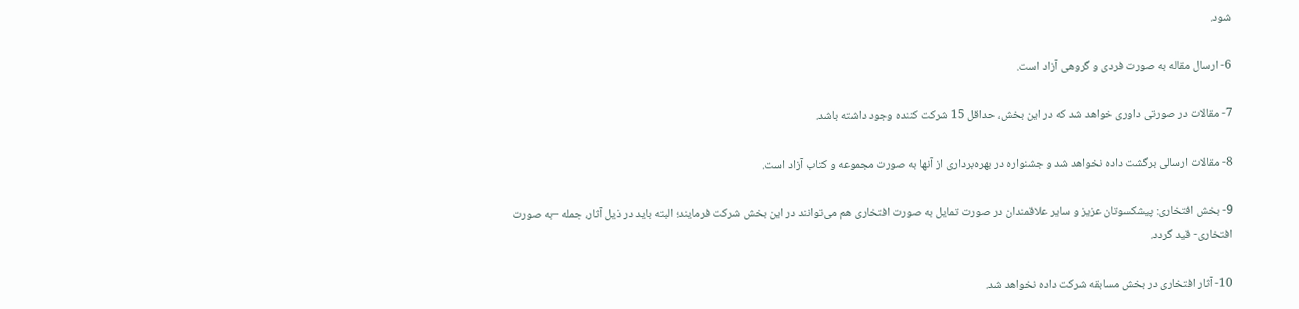شود.

6- ارسال مقاله به صورت فردی و گروهی آزاد است.

7- مقالات در صورتی داوری خواهد شد که در این بخش، حداقل 15 شرکت کننده وجود داشته باشد.

8- مقالات ارسالی برگشت داده نخواهد شد و جشنواره در بهره‌برداری از آنها به صورت مجموعه و کتاب آزاد است.

9- بخش افتخاری: پیشکسوتان عزیز و سایر علاقمندان در صورت تمایل به صورت افتخاری هم می‌توانند در این بخش شرکت فرمایند؛ البته باید در ذیل آثار، جمله –به صورت افتخاری- قید گردد.

10- آثار افتخاری در بخش مسابقه شرکت داده نخواهد شد.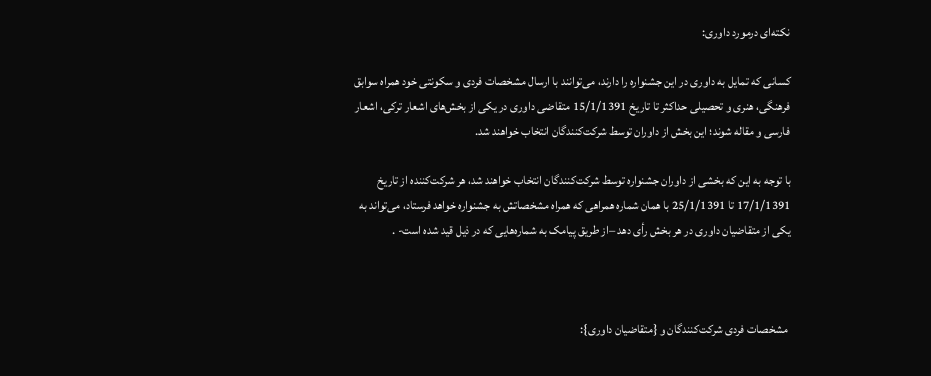نکته‌ای درمورد داوری:

کسانی که تمایل به داوری در این جشنواره را دارند، می‌توانند با ارسال مشخصات فردی و سکونتی خود همراه سوابق فرهنگی، هنری و تحصیلی حداکثر تا تاریخ 15/1/1391 متقاضی داوری در یکی از بخش‌های اشعار ترکی، اشعار فارسی و مقاله شوند؛ این بخش از داوران توسط شرکت‌کنندگان انتخاب خواهند شد.

با توجه به این که بخشی از داوران جشنواره توسط شرکت‌کنندگان انتخاب خواهند شد، هر شرکت‌کننده از تاریخ 17/1/1391 تا 25/1/1391 با همان شماره همراهی که همراه مشخصاتش به جشنواره خواهد فرستاد، می‌تواند به یکی از متقاضیان داوری در هر بخش رأی دهد –از طریق پیامک به شماره‌هایی که در ذیل قید شده است- .



 مشخصات فردی شرکت‌کنندگان و {متقاضیان داوری}: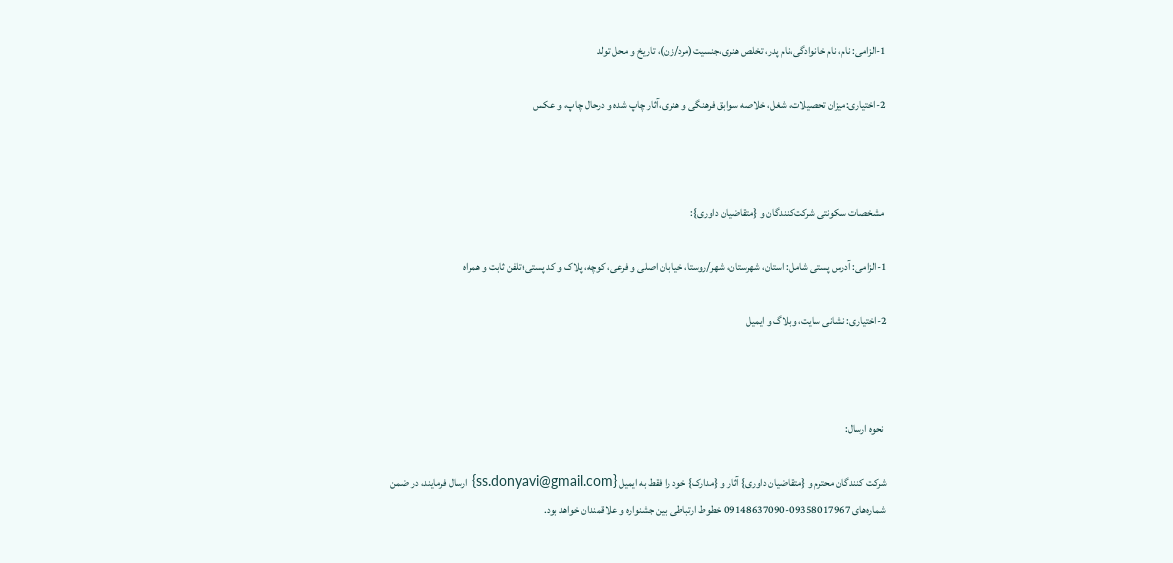1-الزامی: نام، نام خانوادگی،نام پدر، تخلص هنری،جنسیت(مرد/زن)، تاریخ و محل تولد

2-اختیاری:میزان تحصیلات، شغل، خلاصه سوابق فرهنگی و هنری،آثار چاپ شده و درحال چاپ، و عکس



 مشخصات سکونتی شرکت‌کنندگان و {متقاضیان داوری}:

1-الزامی: آدرس پستی شامل: استان، شهرستان، شهر/روستا، خیابان اصلی و فرعی، کوچه، پلاک و کد پستی؛تلفن ثابت و همراه

2-اختیاری: نشانی سایت، وبلاگ و ایمیل



 نحوه ارسال:

شرکت کنندگان محترم و {متقاضیان داوری} آثار و {مدارک} خود را فقط به ایمیل {ss.donyavi@gmail.com} ارسال فرمایند، در ضمن شماره‌های 09358017967-09148637090 خطوط ارتباطی بین جشنواره و علاقمندان خواهد بود.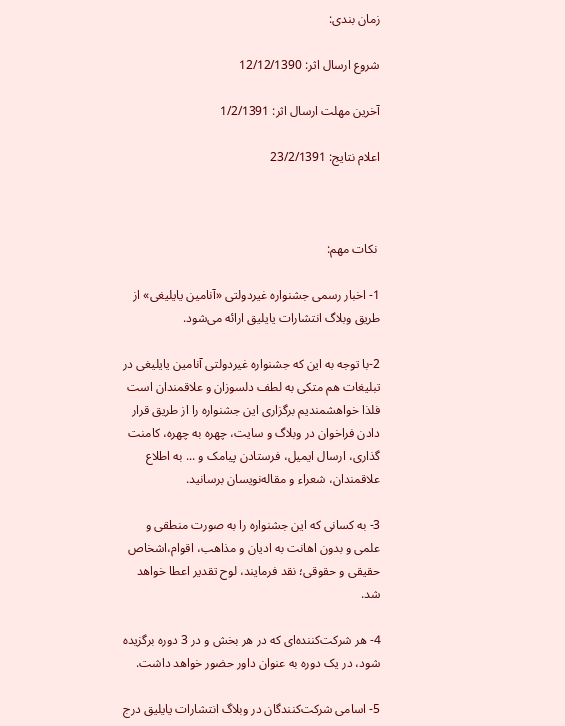زمان بندی:

شروع ارسال اثر: 12/12/1390

آخرین مهلت ارسال اثر: 1/2/1391

اعلام نتایج: 23/2/1391



 نکات مهم:

1- اخبار رسمی جشنواره غیر‌دولتی «آنامین یایلیغی» از طریق وبلاگ انتشارات یایلیق ارائه می‌شود.

2-با توجه به این که جشنواره غیر‌دولتی آنامین یایلیغی در تبلیغات هم متکی به لطف دلسوزان و علاقمندان است فلذا خواهشمندیم برگزاری این جشنواره را از طریق قرار دادن فراخوان در وبلاگ و سایت، چهره به چهره، کامنت گذاری، ارسال ایمیل، فرستادن پیامک و ... به اطلاع علاقمندان، شعراء و مقاله‌نویسان برسانید.

3- به کسانی که این جشنواره را به صورت منطقی و علمی و بدون اهانت به ادیان و مذاهب، اقوام،اشخاص حقیقی و حقوقی؛ نقد فرمایند، لوح تقدیر اعطا خواهد شد.

4- هر شرکت‌کننده‌ای که در هر بخش و در 3 دوره برگزیده شود، در یک دوره به عنوان داور حضور خواهد داشت.

5- اسامی شرکت‌کنندگان در وبلاگ انتشارات یایلیق درج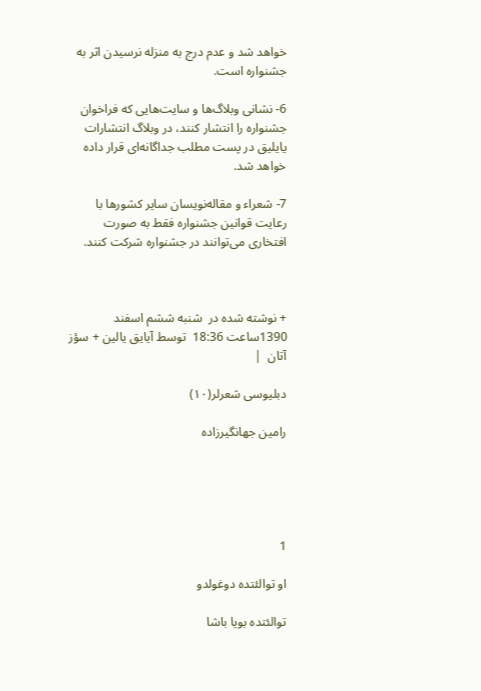خواهد شد و عدم درج به منزله نرسیدن اثر به جشنواره است.

6- نشانی وبلاگ‌ها و سایت‌هایی که فراخوان جشنواره را انتشار کنند، در وبلاگ انتشارات یایلیق در پست مطلب جداگانه‌ای قرار داده خواهد شد.

7- شعراء و مقاله‌نویسان سایر کشورها با رعایت قوانین جشنواره فقط به صورت افتخاری می‌توانند در جشنواره شرکت کنند.



+ نوشته شده در  شنبه ششم اسفند 1390ساعت 18:36  توسط آیایق یالین + سؤز آتان  |

دبلیوسی شعرلر(۱۰)

رامین جهانگیرزاده





1

او توالئتده دوغولدو

توالئتده بویا باشا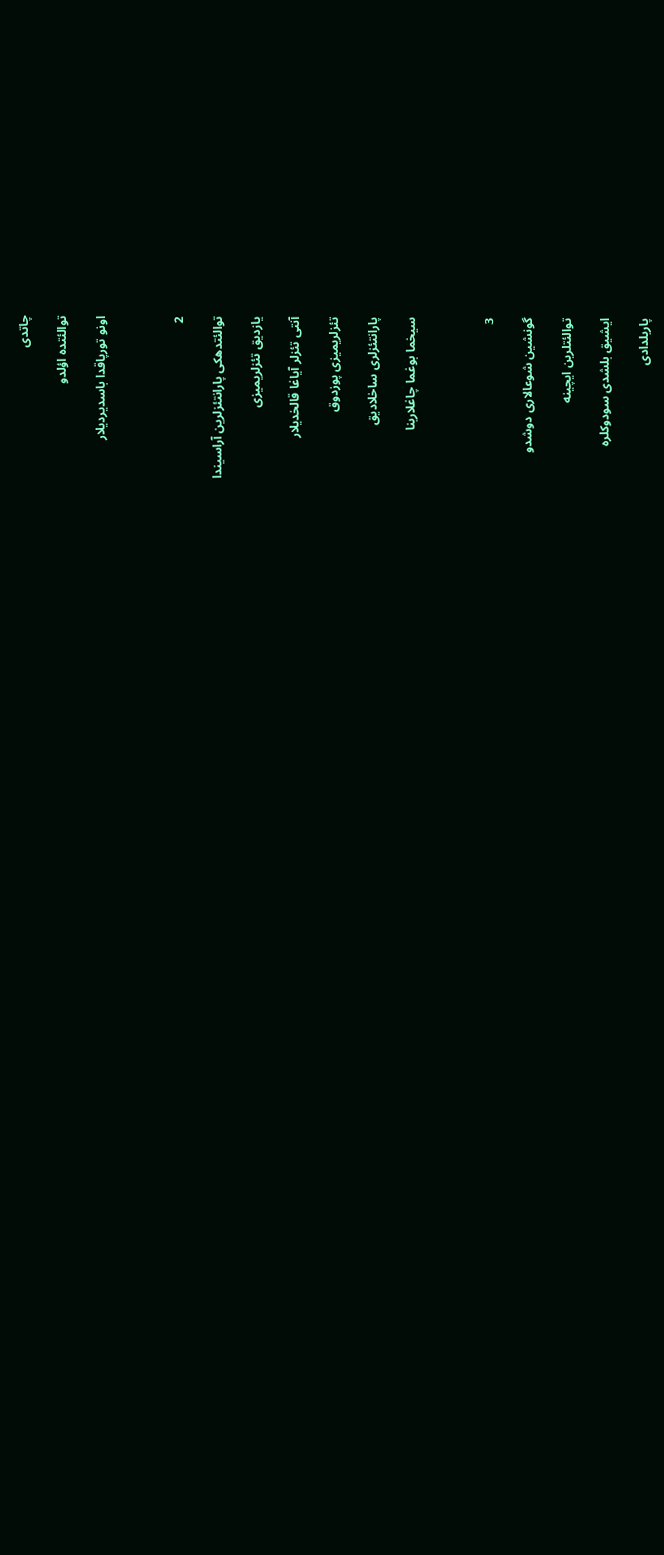چاتدی

توالئتده اؤلدو

اونو تورپاقدا باسدیردیلار



2

توالئتدهکی پارانتئزلرین آراسیندا

یازدیق تئزلریمیزی

آنتی تئزلر آیاغا قالخدیلار

تئزلریمیزی پوزدوق

پارانتئزلری ساخلادیق

سیخما بوغما چاغلارینا



3

گونشین شوعالاری دوشدو

توالئتلرین ایچینه

ایشیق بلشدی سودوکلره

پاریلدادی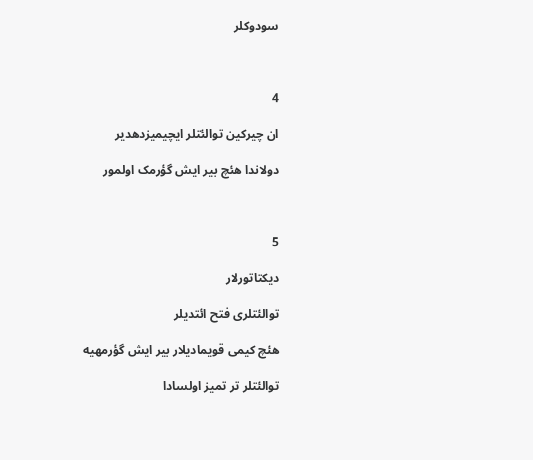سودوکلر



4

ان چیرکین توالئتلر ایچیمیزدهدیر

دولاندا هئچ بیر ایش گؤرمک اولمور



5

دیکتاتورلار

توالئتلری فتح ائتدیلر

هئچ کیمی قویمادیلار بیر ایش گؤرمهیه

توالئتلر تر تمیز اولسادا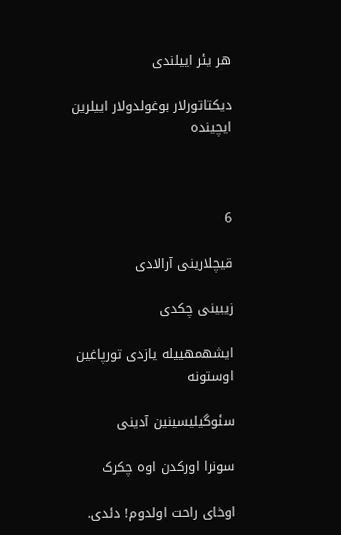هر یئر اییلندی

دیکتاتورلار بوغولدولار اییلرین ایچینده



6

قیچلارینی آرالادی

زیبینی چکدی

ایشهمهییله یازدی تورپاغین اوستونه

سئوگیلیسینین آدینی

سونرا اورکدن اوه چکرک

اوخای راحت اولدوم! دئدی.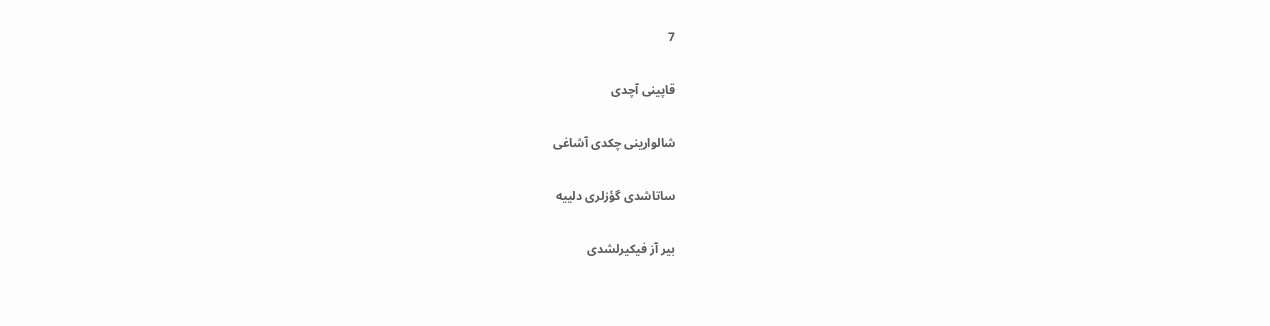7

قاپینی آچدی

شالوارینی چکدی آشاغی

ساتاشدی گؤزلری دلییه

بیر آز فیکیرلشدی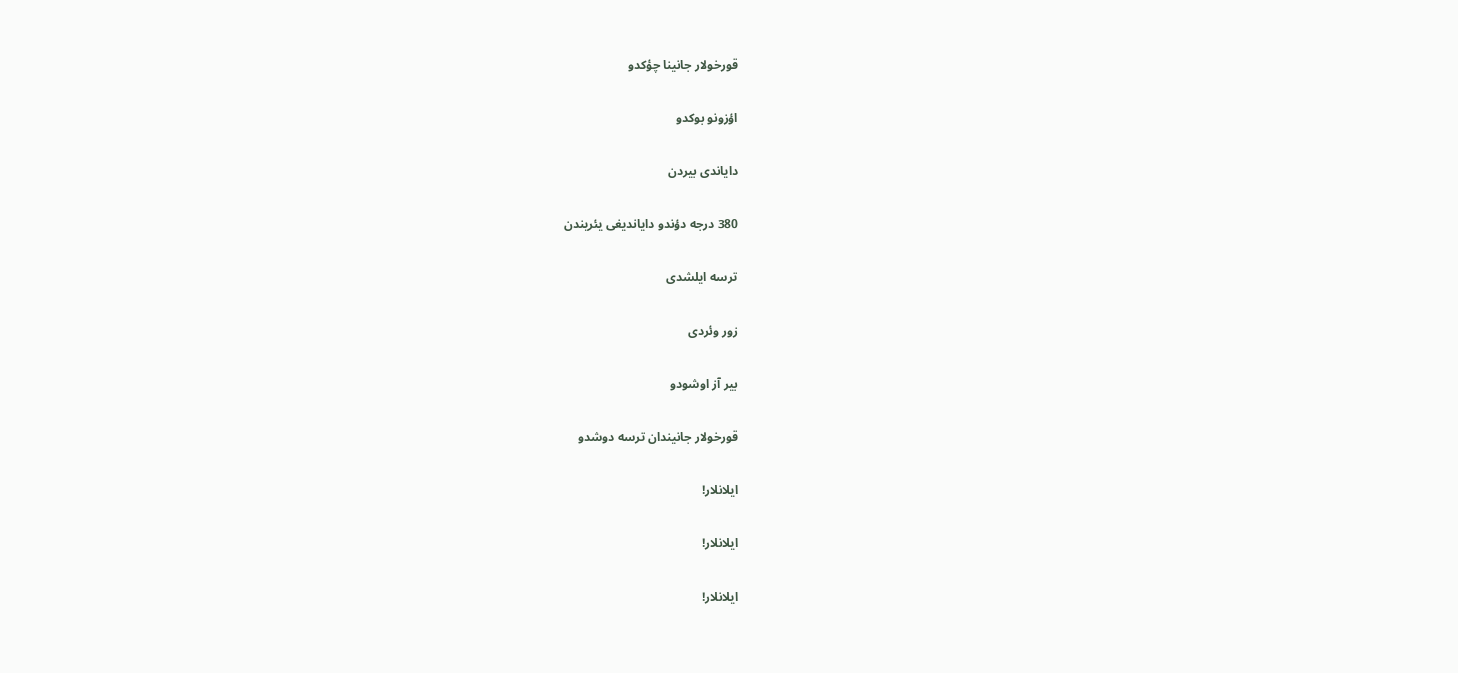قورخولار جانینا چؤکدو

اؤزونو بوکدو

دایاندی بیردن

380 درجه دؤندو دایاندیغی یئریندن

ترسه ایلشدی

زور وئردی

بیر آز اوشودو

قورخولار جانیندان ترسه دوشدو

ایلانلار!

ایلانلار!

ایلانلار!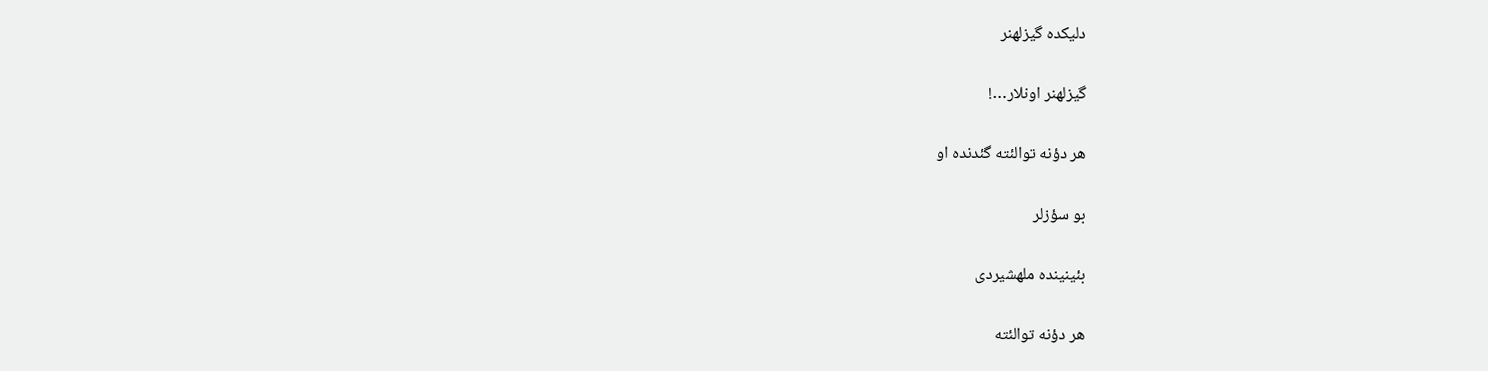دلیکده گیزلهنر

گیزلهنر اونلار…!

هر دؤنه توالئته گئدنده او

بو سؤزلر

بئینینده ملهشیردی

هر دؤنه توالئته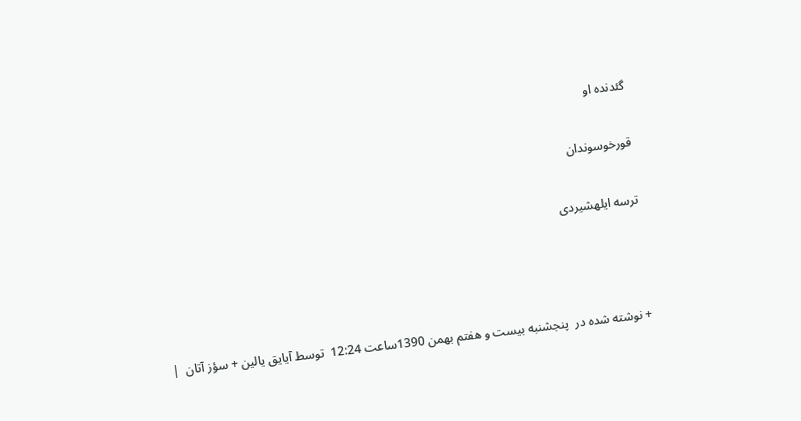گئدنده او

قورخوسوندان

ترسه ایلهشیردی



+ نوشته شده در  پنجشنبه بیست و هفتم بهمن 1390ساعت 12:24  توسط آیایق یالین + سؤز آتان  |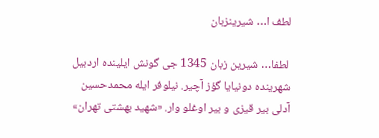لطف ا… شیرینزبان

 لطفا… شیرین زبان 1345 جی گونش ایلینده اردبیل شهرینده دونیایا گؤز آچیر. نیلوفر ایله محمدحسین آدلی بیر قیزی و بیر اوغلو وار. «شهید بهشتی تهران»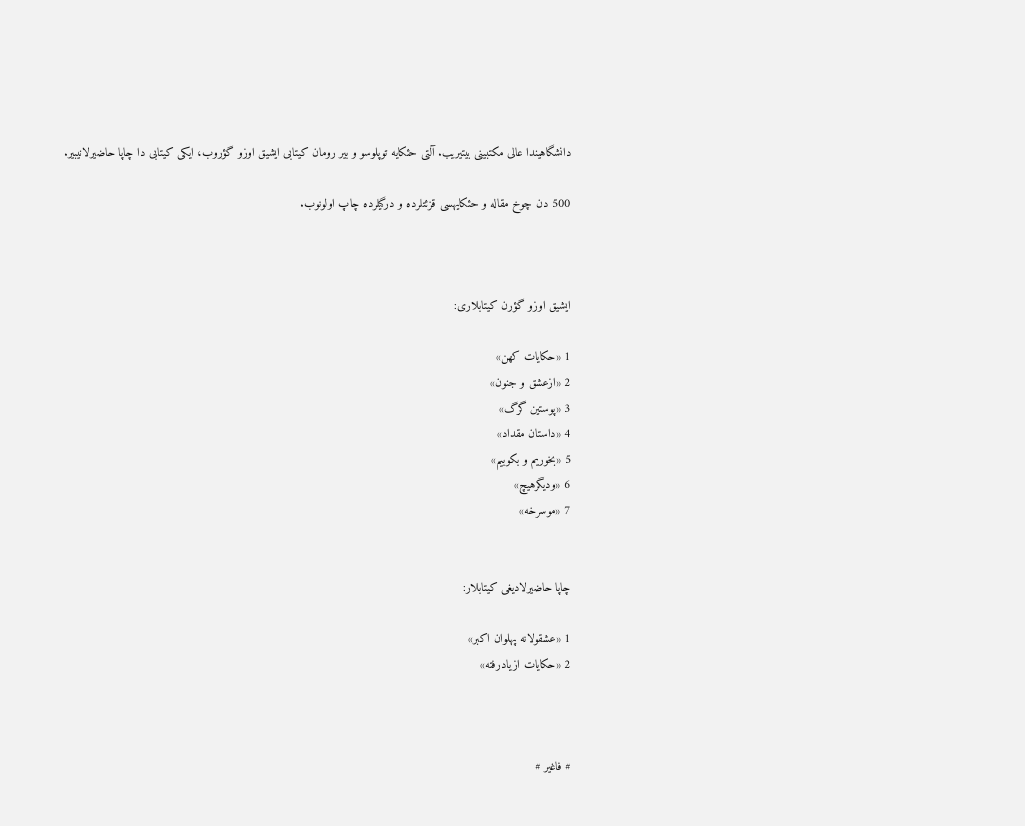دانشگاهیندا عالی مکتبینی بیتیریب. آلتی حئکایه توپلوسو و بیر رومان کیتابی ایشیق اوزو گؤروب، ایکی کیتابی دا چاپا حاضیرلانیبیر.

500 دن چوخ مقاله و حئکایهسی قزئتلرده و درگیلرده چاپ اولونوب.



ایشیق اوزو گؤرن کیتابلاری:

1 «حکایات کهن»
2 «ازعشق و جنون»
3 «پوستین گرگ»
4 «داستان مقداد»
5 «بخوریم و بکوبیم»
6 «ودیگرهیچ»
7 «موسرخه»


چاپا حاضیرلادیغی کیتابلار:

1 «عشقولانه پهلوان اکبر»
2 «حکایات ازیادرفته»



# فاغیر #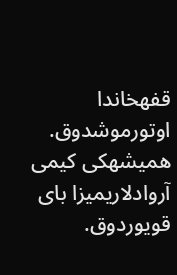قفهخاندا اوتورموشدوق. همیشهکی کیمی آروادلاریمیزا بای قویوردوق.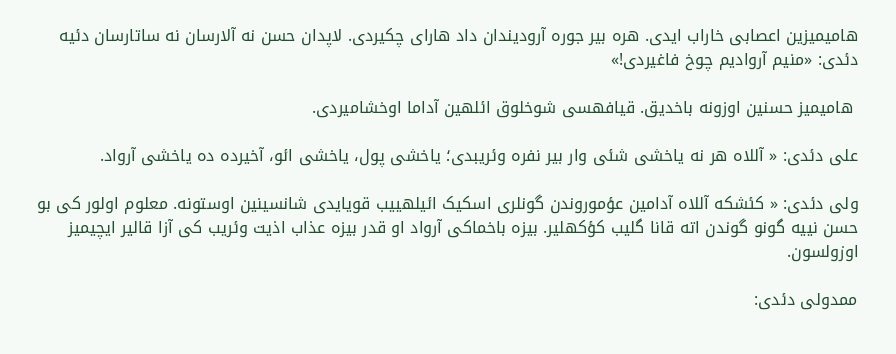هامیمیزین اعصابی خاراب ایدی. هره بیر جوره آرودیندان داد هارای چکیردی. لاپدان حسن نه آلارسان نه ساتارسان دئیه دئدی: «منیم آروادیم چوخ فاغیردی!»

 هامیمیز حسنین اوزونه باخدیق. قیافهسی شوخلوق ائلهین آداما اوخشامیردی.

علی دئدی: « آللاه هر نه یاخشی شئی وار بیر نفره وئریبدی؛ یاخشی پول، یاخشی ائو، آخیرده ده یاخشی آرواد.

ولی دئدی: « کئشکه آللاه آدامین عؤموروندن گونلری اسکیک ائیلهییب قویایدی شانسینین اوستونه. معلوم اولور کی بو حسن نییه گونو گوندن اته قانا گلیب کؤکهلیر. بیزه باخماکی آرواد او قدر بیزه عذاب اذیت وئریب کی آزا قالیر ایچیمیز اوزولسون.

ممدولی دئدی: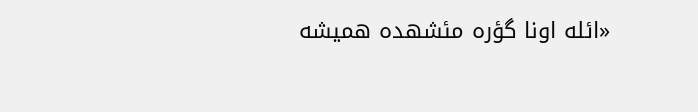«ائله اونا گؤره مئشهده همیشه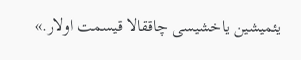یئمیشین یاخشیسی چاققالا قیسمت اولار.»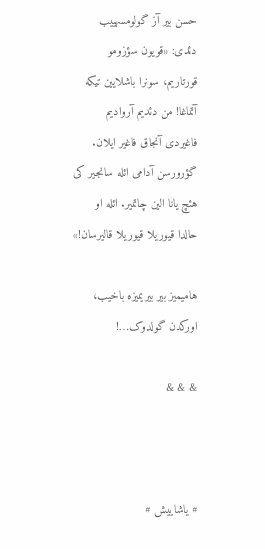حسن بیر آز گولومسهییب دئدی: «قویون سؤزومو قورتاریم، سونرا باشلایین تیکه آتماغا! من دئدیم آروادیم فاغیردی آنجاق فاغیر ایلان. گؤرورسن آدامی ائله سانجیر کی هئچ یانا الین چاتمیر. ائله او حالدا قیوریلا قیوریلا قالیرسان!»

هامیمیز بیر بیریمیزه باخیب، اورکدن گولدوک…!

& & &



# یاشاییش #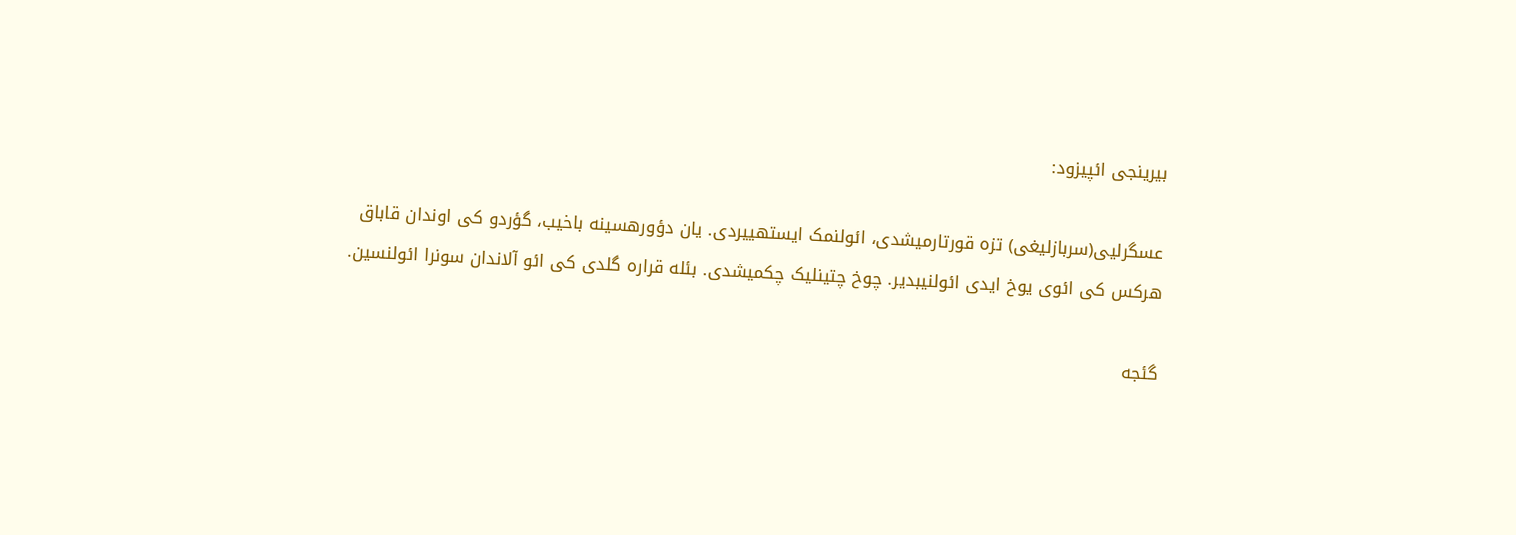بیرینجی ائپیزود:

عسگرلیی(سربازلیغی) تزه قورتارمیشدی، ائولنمک ایستهییردی. یان دؤورهسینه باخیب، گؤردو کی اوندان قاباق هرکس کی ائوی یوخ ایدی ائولنیبدیر. چوخ چتینلیک چکمیشدی. بئله قراره گلدی کی ائو آلاندان سونرا ائولنسین.

گئجه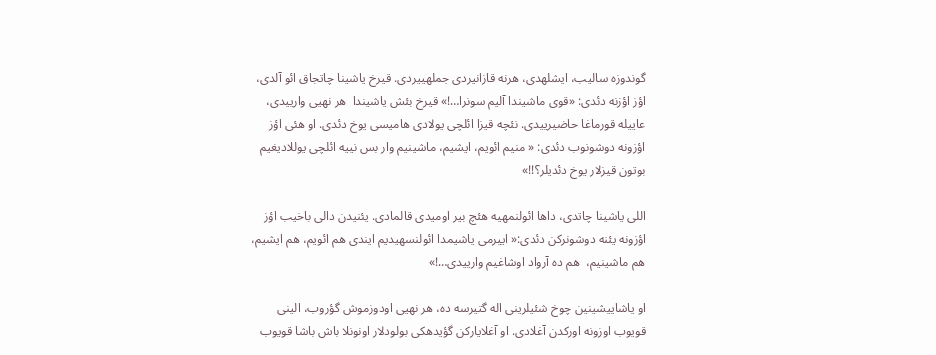گوندوزه سالیب، ایشلهدی، هرنه قازانیردی جملهییردی. قیرخ یاشینا چاتجاق ائو آلدی، اؤز اؤزنه دئدی: «قوی ماشیندا آلیم سونرا…!» قیرخ بئش یاشیندا  هر نهیی وارییدی، عاییله قورماغا حاضیرییدی. نئچه قیزا ائلچی یولادی هامیسی یوخ دئدی. او هئی اؤز اؤزونه دوشونوب دئدی: « منیم ائویم، ایشیم، ماشینیم وار بس نییه ائلچی یوللادیغیم بوتون قیزلار یوخ دئدیلر؟!!»

اللی یاشینا چاتدی، داها ائولنمهیه هئچ بیر اومیدی قالمادی. یئنیدن دالی باخیب اؤز اؤزونه یئنه دوشونرکن دئدی:« اییرمی یاشیمدا ائولنسهیدیم ایندی هم ائویم، هم ایشیم، هم ماشینیم،  هم ده آرواد اوشاغیم وارییدی…!»

او یاشاییشینین چوخ شئیلرینی اله گتیرسه ده، هر نهیی اودوزموش گؤروب، الینی قویوب اوزونه اورکدن آغلادی. او آغلایارکن گؤیدهکی بولودلار اونونلا باش باشا قویوب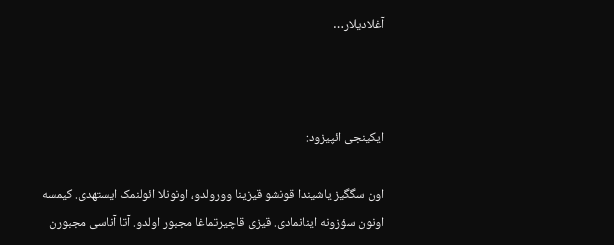آغلادیلار…



ایکینجی ائپیزود:

اون سگگیز یاشیندا قونشو قیزینا وورولدو، اونونلا ائولنمک ایستهدی. کیمسه اونون سؤزونه اینانمادی. قیزی قاچیرتماغا مجبور اولدو. آتا آناسی مجبورن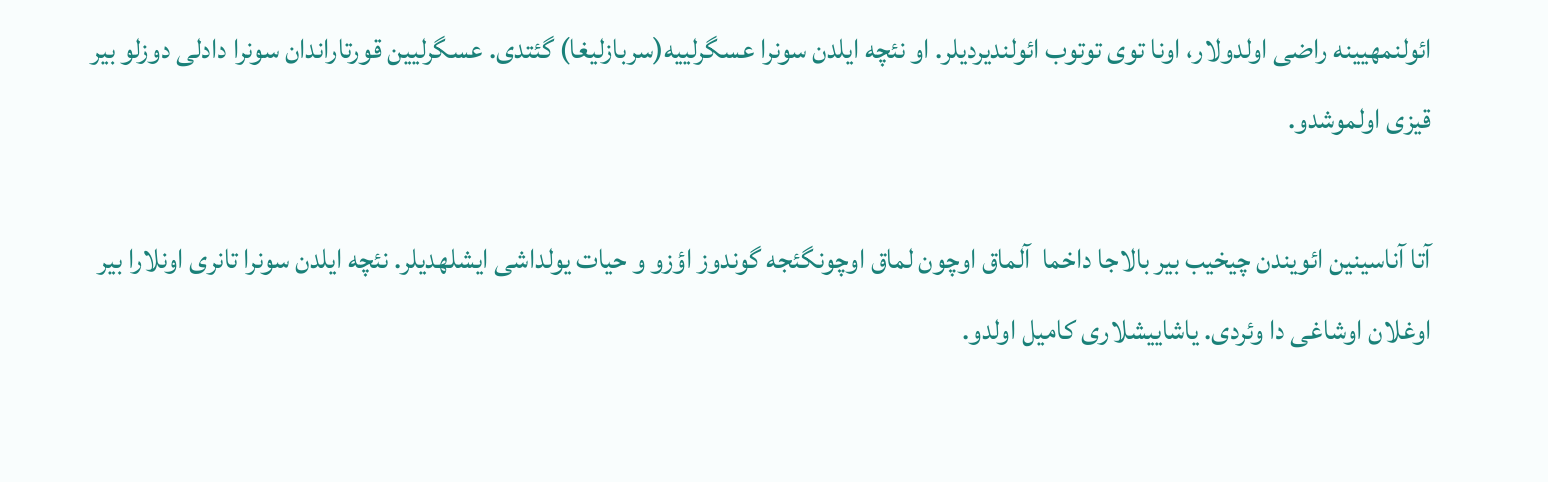ائولنمهیینه راضی اولدولار، اونا توی توتوب ائولندیردیلر. او نئچه ایلدن سونرا عسگرلییه(سربازلیغا) گئتدی. عسگرلیین قورتاراندان سونرا دادلی دوزلو بیر قیزی اولموشدو.

آتا آناسینین ائویندن چیخیب بیر بالاجا داخما  آلماق اوچون لماق اوچونگئجه گوندوز اؤزو و حیات یولداشی ایشلهدیلر. نئچه ایلدن سونرا تانری اونلارا بیر اوغلان اوشاغی دا وئردی. یاشاییشلاری کامیل اولدو.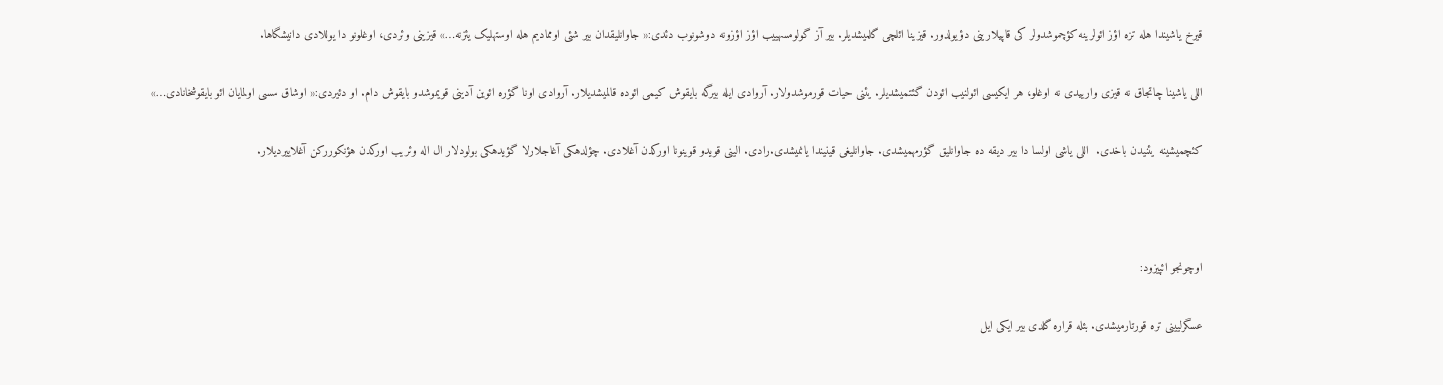قیرخ یاشیندا هله تزه اؤز ائولرینه کؤچموشدولر کی قاپیلارینی دؤیولدور. قیزینا ائلچی گلمیشدیلر. بیر آز گولومسهییب اؤز اؤزونه دوشونوب دئدی:« جاوانلیقدان بیر شئی اوممادیم هله اوستهلیک یئزنه…» قیزینی وئردی، اوغلونو دا یوللادی دانیشگاها.

اللی یاشینا چاتجاق نه قیزی وارییدی نه اوغلو، هر ایکیسی ائولنیب ائودن گئتمیشدیلر. یئنی حیات قورموشدولار. آروادی ایله بیرگه بایقوش کیمی ائوده قالمیشدیلار. آروادی اونا گؤره ائوین آدینی قویموشدو بایقوش دام. او دئیردی:« اوشاق سسی اولمایان ائو بایقوشخانادی…»

کئچمیشینه یئنیدن باخدی.  اللی یاشی اولسا دا بیر دیقه ده جاوانلیق گؤرمهمیشدی. جاوانلیغی قینیندا یانمیشدی.رادی. الینی قویدو قوینونا اورکدن آغلادی. چؤلدهکی آغاجلارلا گؤیدهکی بولودلار ال اله وئریب اورکدن هؤنکوررکن آغلاییردیلار.



اوچونجو ائپیزود:

عسگرلیینی تره قورتارمیشدی. بئله قراره گلدی بیر ایکی ایل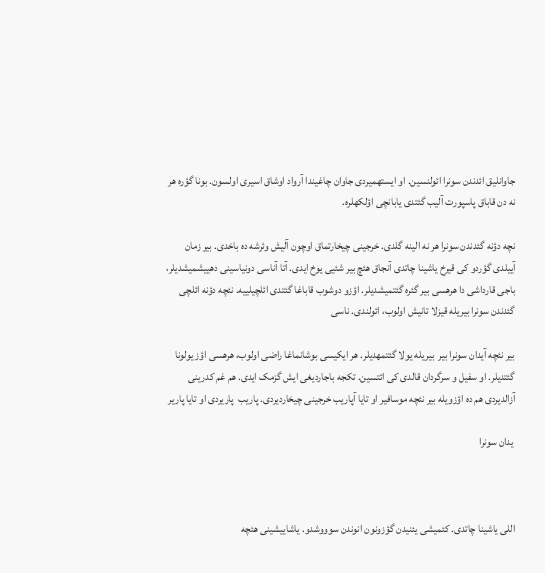جاوانلیق ائدندن سونرا ائولنسین. او ایستهمیردی جاوان چاغیندا آرواد اوشاق اسیری اولسون. بونا گؤره هر نه دن قاباق پاسپورت آلیب گئتدی یابانچی اؤلکهلره.

نچه دؤنه گئدندن سونرا هر نه الینه گلدی. خرجینی چیخارتماق اوچون آلیش وئرشه ده باخدی. بیر زمان آییلدی گؤردو کی قیرخ یاشینا چاتدی آنجاق هئچ بیر شئیی یوخ ایدی. آتا آناسی دونیاسینی دهییشمیشدیلر، باجی قارداشی دا هرهسی بیر گئره گئتمیشدیلر. اؤزو دوشوب قاباغا گئتدی ائلچیلییه. نئچه دؤنه ائلچی گئدندن سونرا بیریله قیزلا تانیش اولوب، ائولندی. ناسی

بیر نئچه آیدان سونرا بیر  بیریله یولا گئتمهدیلر. هر ایکیسی بوشانماغا راضی اولوب، هرهسی اؤز یولونا گئتدیلر. او سفیل و سرگردان قالدی کی ائتسین. تکجه باجاردیغی ایش گزمک ایدی. هم غم کدرینی آزالدیردی هم ده اؤزویله بیر نئچه موسافیر او تایا آپاریب خرجینی چیخاردیردی. پاریب  پاریردی او تایا پاریر

 یدان سونرا



اللی یاشینا چاتدی. کئمیشی یئنیدن گؤزونون انوندن سوووشدو. یاشاییشینی هئچه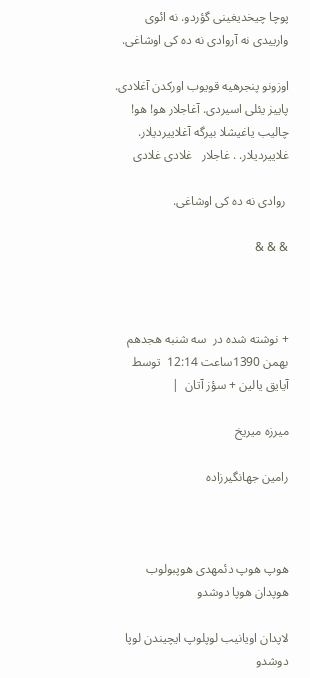پوچا چیخدیغینی گؤردو. نه ائوی وارییدی نه آروادی نه ده کی اوشاغی.

اوزونو پنجرهیه قویوب اورکدن آغلادی. پاییز یئلی اسیردی. آغاجلار هو! هو! چالیب یاغیشلا بیرگه آغلاییردیلار. غلاییردیلار. . غاجلار   غلادی غلادی

 روادی نه ده کی اوشاغی.

& & &



+ نوشته شده در  سه شنبه هجدهم بهمن 1390ساعت 12:14  توسط آیایق یالین + سؤز آتان  |

میرزه میریخ

رامین جهانگیرزاده



هوپ هوپ دئمهدی هوپبولوب هوپدان هوپا دوشدو

لاپدان اویانیب لوپلوپ ایچیندن لوپا دوشدو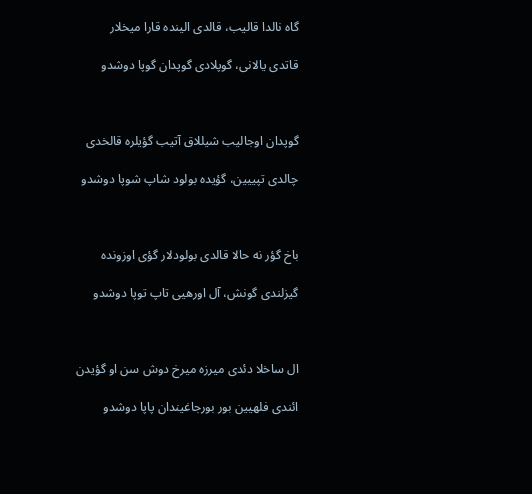گاه نالدا قالیب، قالدی الینده قارا میخلار

قاتدی یالانی، گوپلادی گوپدان گوپا دوشدو



گوپدان اوجالیب شیللاق آتیب گؤیلره قالخدی

چالدی تپییین، گؤیده بولود شاپ شوپا دوشدو



باخ گؤر نه حالا قالدی بولودلار گؤی اوزونده

گیزلندی گونش، آل اورهیی تاپ توپا دوشدو



ال ساخلا دئدی میرزه میرخ دوش سن او گؤیدن

ائندی فلهیین بور بورجاغیندان پاپا دوشدو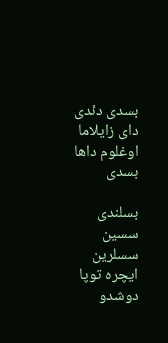بسدی دئدی دای زایلاما اوغلوم داها بسدی

بسلندی سسین سسلرین ایچره توپا دوشدو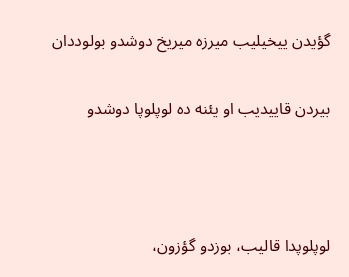گؤیدن ییخیلیب میرزه میریخ دوشدو بولوددان

بیردن قاییدیب او یئنه ده لوپلوپا دوشدو



لوپلوپدا قالیب، بوزدو گؤزون،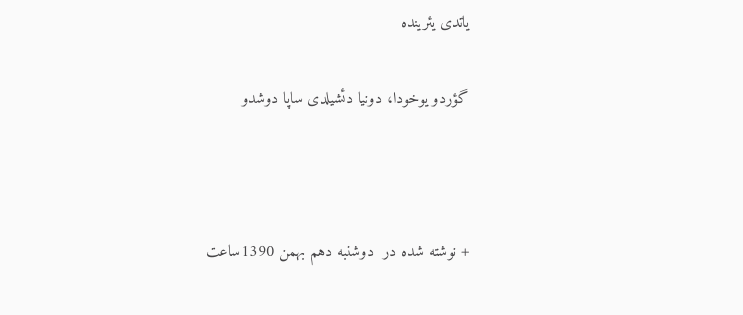یاتدی یئرینده

گؤردو یوخودا، دونیا دئشیلدی ساپا دوشدو



+ نوشته شده در  دوشنبه دهم بهمن 1390ساعت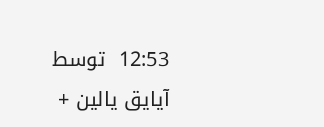12:53  توسط آیایق یالین +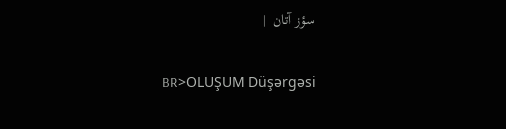سؤز آتان  |

BR>OLUŞUM Düşərgəsi